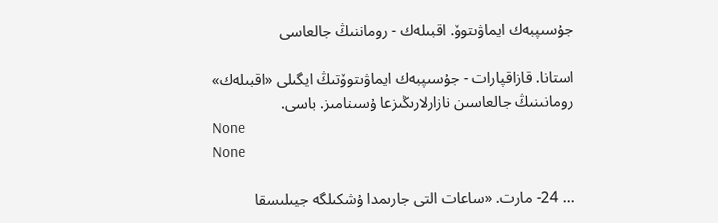جۇسىپبەك ايماۋىتوۆ. اقبىلەك - روماننىڭ جالعاسى

استانا. قازاقپارات - جۇسىپبەك ايماۋىتوۆتىڭ ايگىلى «اقبىلەك» رومانىنىڭ جالعاسىن نازارلارىڭىزعا ۇسىنامىز. باسى.
None
None

... 24- مارت. «ساعات التى جارىمدا ۇشكىلگە جيىلىسقا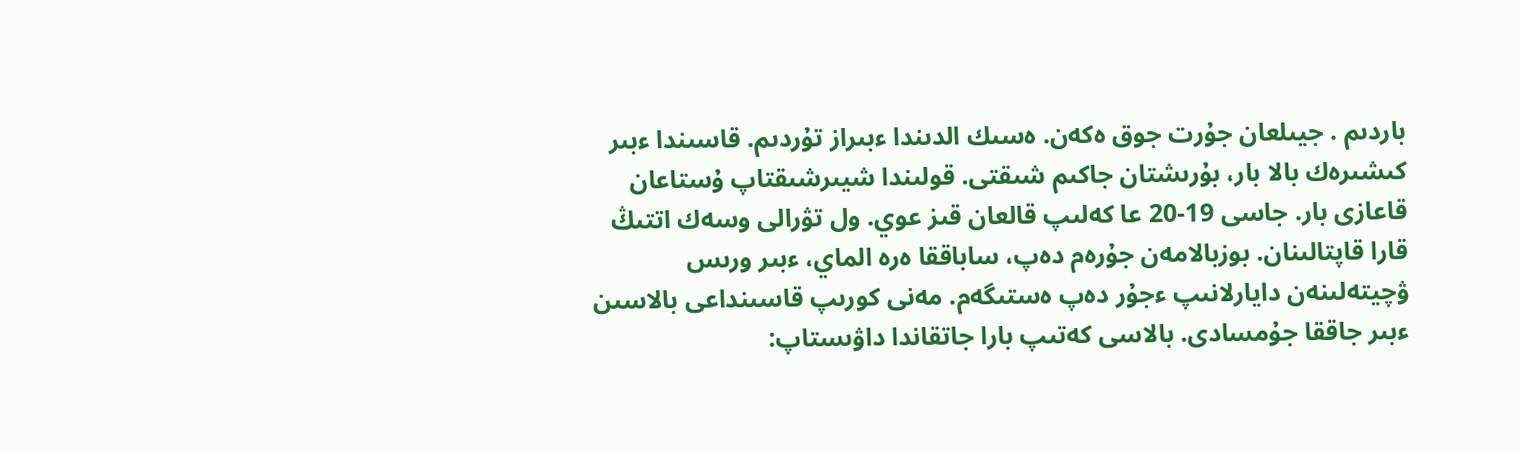باردىم . جيىلعان جۇرت جوق ەكەن. ەسىك الدىندا ءبىراز تۇردىم. قاسىندا ءبىر كىشىرەك بالا بار، بۇرىشتان جاكىم شىقتى. قولىندا شيىرشىقتاپ ۇستاعان قاعازى بار. جاسى 19-20 عا كەلىپ قالعان قىز عوي. ول تۋرالى وسەك اتتىڭ قارا قاپتالىنان. بوزبالامەن جۇرەم دەپ، ساباققا ەرە الماي، ءبىر ورىس ۋچيتەلىنەن دايارلانىپ ءجۇر دەپ ەستىگەم. مەنى كورىپ قاسىنداعى بالاسىن ءبىر جاققا جۇمسادى. بالاسى كەتىپ بارا جاتقاندا داۋىستاپ: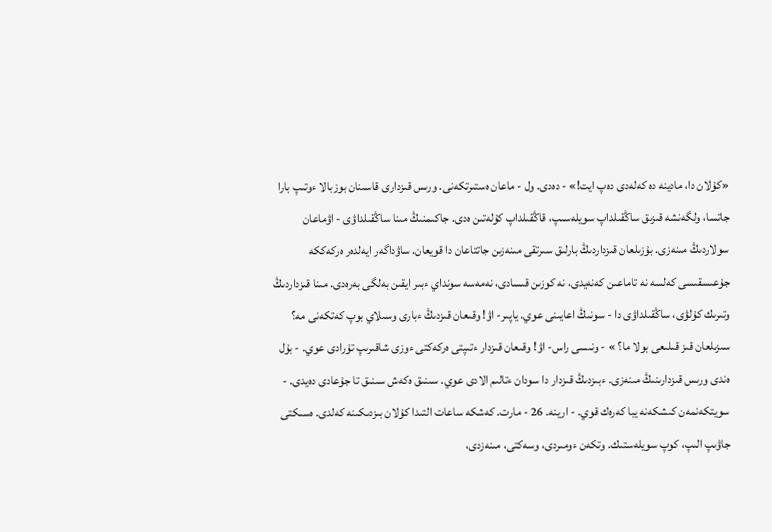«كۇلان دا، مادينە دە كەلەدى دەپ ايت!» - دەدى. ول - ماعان ەستىرتكەنى. ورىس قىزدارى قاسىنان بوزبالا ءوتىپ بارا جاتسا، ولگەنشە قىزىق ساڭقىلداپ سويلەسىپ، قاڭقىلداپ كۇلەتىن ەدى. جاكىمنىڭ مىنا ساڭقىلداۋى - اۋماعان سولاردىڭ مىنەزى. بۇزىلعان قىزداردىڭ بارلىق سىرتقى مىنەزىن جاتتاعان دا قويعان. ساۋداگەر ايەلدەر ەركەككە جۇعىسقىسى كەلسە نە تاماعىن كەنەيدى، نە كوزىن قىسادى، نەمەسە سونداي ءبىر ايقىن بەلگى بەرەدى. مىنا قىزداردىڭ وتىرىك كۇلۋى، ساڭقىلداۋى دا - سونىڭ اعايىنى عوي. ياپىر- اۋ! وقىعان قىزدىڭ ءبارى وسىلاي بوپ كەتكەنى مە؟ سىزىلعان قىز قىلىعى بولا ما؟ » - ونىسى راس- اۋ! وقىعان قىزدار ءتىپتى ەركەكتى ءوزى شاقىرىپ تۇرادى عوي. - بۇل ەندى ورىس قىزدارىنىڭ مىنەزى. ءبىزدىڭ قىزدار دا سودان ءتالىم الادى عوي. سىنىق ەكەش سىنىق تا جۇعادى دەيدى. - سويتكەنمەن كىشكەنە يبا كەرەك قوي. - ارينە. 26 - مارت. كەشكە ساعات التىدا كۇلان بىزدىكىنە كەلدى. ەسىكتى جاۋىپ الىپ، كوپ سويلەستىك. وتكەن ءومىردى، وسەكتى، مىنەزدى،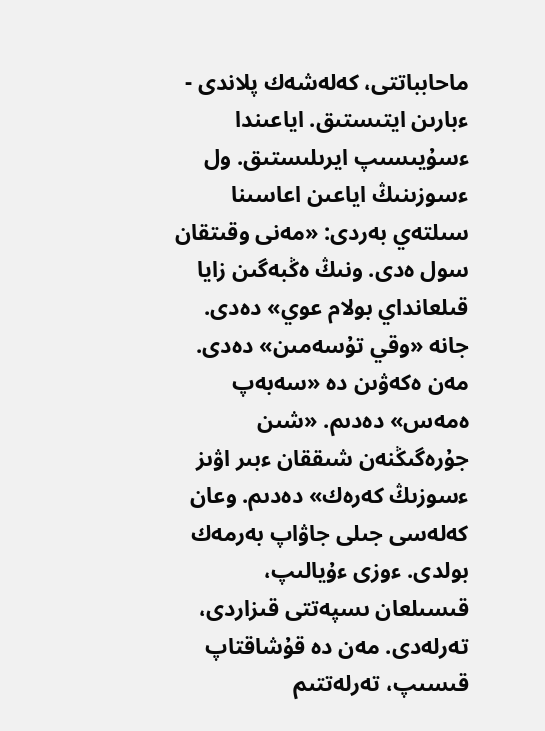ماحابباتتى، كەلەشەك پلاندى - ءبارىن ايتىستىق. اياعىندا ءسۇيىسىپ ايرىلىستىق. ول ءسوزىنىڭ اياعىن اعاسىنا سىلتەي بەردى: «مەنى وقىتقان سول ەدى. ونىڭ ەڭبەگىن زايا قىلعانداي بولام عوي» دەدى. جانە «وقي تۇسەمىن» دەدى. مەن ەكەۋىن دە «سەبەپ ەمەس» دەدىم. «شىن جۇرەگىڭنەن شىققان ءبىر اۋىز ءسوزىڭ كەرەك» دەدىم. وعان كەلەسى جىلى جاۋاپ بەرمەك بولدى. ءوزى ءۇيالىپ، قىسىلعان ىسپەتتى قىزاردى، تەرلەدى. مەن دە قۇشاقتاپ قىسىپ، تەرلەتتىم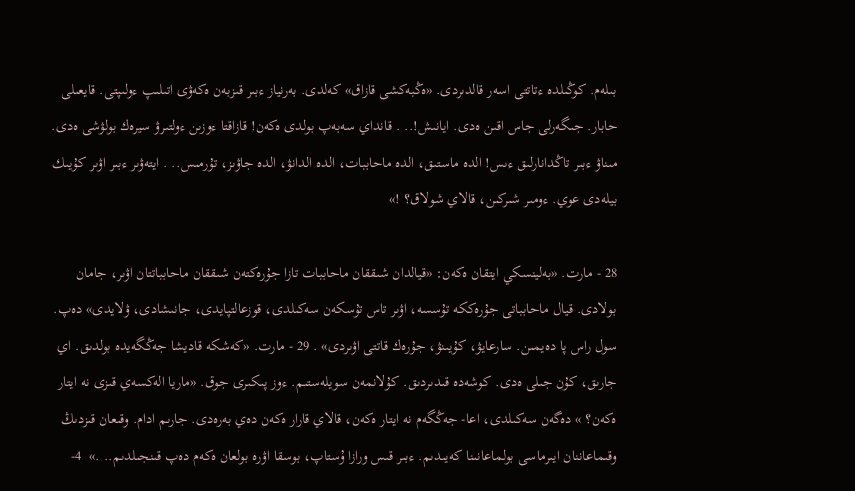بىلەم. كوڭىلدە ءتاتتى اسەر قالدىردى. «ەڭبەكشى قازاق» كەلدى. بەرنياز ءبىر قىزبەن ەكەۋى اتىلىپ ءولىپتى. قايعىلى حابار. جىگەرلى جاس اقىن ەدى. ايانىش!.. . قانداي سەبەپ بولدى ەكەن! قازاقتا ءوزىن ءولتىرۋ سيرەك بولۋشى ەدى. مىناۋ ءبىر تاڭدانارلىق ءىس! الدە ماستىق، الدە ماحاببات، الدە الدانۋ، الدە جاۋىز، تۇرمىس.. . ايتەۋىر ءبىر اۋىر كۇيىك بيلەدى عوي. ءومىر شىركىن، قالاي شولاق؟ !»

28 - مارت. «بەلينسكي ايتقان ەكەن: «قيالدان شىققان ماحاببات تازا جۇرەكتەن شىققان ماحابباتتان اۋىر، جامان بولادى. قيال ماحابباتى جۇرەككە تۇسسە، اۋىر تاس تۇسكەن سەكىلدى، قوزعالتپايدى، جانىشادى، ۋلايدى» دەپ. سول راس پا دەيمىن. سارعايۋ، كۇيىنۋ، جۇرەك قاتتى اۋىردى» . 29 - مارت. «كەشكە قاديشا جەڭگەيدە بولدىق. اي جارىق، كۇن جىلى ەدى. كوشەدە قىدىردىق. كۇلانمەن سويلەستىم. ءوز پىكىرى جوق. «ماريا الەكسەي قىزى نە ايتار ەكەن؟ » دەگەن سەكىلدى، اعا- جەڭگەم نە ايتار ەكەن، قالاي قارار ەكەن دەي بەرەدى. جارىم ادام. وقىعان قىزدىڭ وقىماعاننان ايىرماسى بولماعانىنا كەيىدىم. ءبىر قىس ورازا ۇستاپ، بوسقا اۋرە بولعان ەكەم دەپ قىنجىلدىم.. .»  4-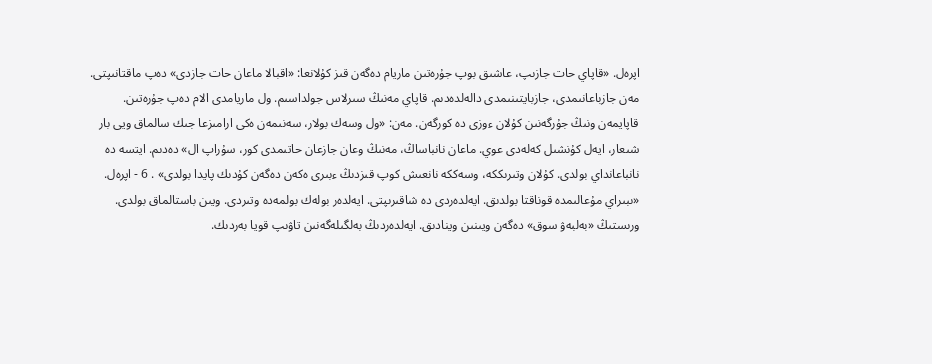اپرەل. «قاپاي حات جازىپ، عاشىق بوپ جۇرەتىن ماريام دەگەن قىز كۇلانعا: «اقبالا ماعان حات جازدى» دەپ ماقتانىپتى. مەن جازباعانىمدى، جازبايتىنىمدى دالەلدەدىم. قاپاي مەنىڭ سىرلاس جولداسىم. ول ماريامدى الام دەپ جۇرەتىن. قاپايمەن ونىڭ جۇرگەنىن كۇلان ءوزى دە كورگەن. مەن: «ول وسەك بولار، سەنىمەن ەكى ارامىزعا جىك سالماق ويى بار شىعار، ايەل كۇنشىل كەلەدى عوي. ماعان نانباساڭ، مەنىڭ وعان جازعان حاتىمدى كور، سۇراپ ال» دەدىم. ايتسە دە نانباعانداي بولدى. كۇلان وتىرىككە، وسەككە نانعىش كوپ قىزدىڭ ءبىرى ەكەن دەگەن كۇدىك پايدا بولدى» . 6 - اپرەل. «ىبىراي مۇعالىمدە قوناقتا بولدىق. ايەلدەردى دە شاقىرىپتى. ايەلدەر بولەك بولمەدە وتىردى. ويىن باستالماق بولدى. ورىستىڭ «بەلبەۋ سوق» دەگەن ويىنىن وينادىق. ايەلدەردىڭ بەلگىلەگەنىن تاۋىپ قويا بەردىك.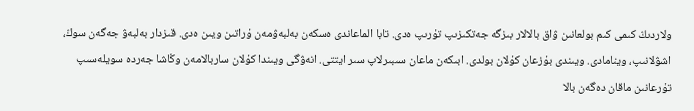ولاردىڭ كىمى كىم بولعانىن ۋاق بالالار بىزگە جەتكىزىپ تۇرىپ ەدى. تابا الماعاندى ەسكەن بەلبەۋمەن ۇراتىن ويىن ەدى. قىزدار بەلبەۋ جەگەن سوڭ، اشۋلانىپ، وينامادى. ويىندى بۇزعان كۇلان بولدى. ابىكەن ماعان سىبىرلاپ سىر ايتتى. انەۋگى ويىندا كۇلان ساربالامەن وڭاشا جەردە سويلەسىپ تۇرعانىن ماقان دەگەن بالا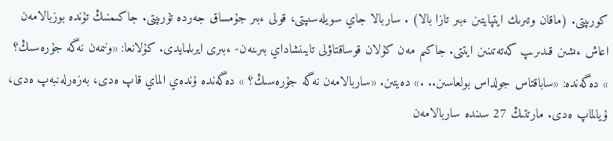كورىپتى. (ماقان وتىرىك ايتپايتىن ءبىر تازا بالا) . ساربالا جاي سويلەسىپتى، قولى ءبىر جۇمساق جەردە تۇرىپتى. جاكىمنىڭ تۇندە بوزبالامەن اعاش ءىشىن قىدىرىپ كەتەتىنىن ايتتى. جاكىم مەن كۇلان قوساقتاۋلى تايىنشاداي بىرىنەن- ءبىرى ايرىلمايدى. كۇلانعا: «ونىمەن نەگە جۇرەسىڭ؟ » دەگەندە: «ساباقتاس جولداس بولعاسىن.. .» دەيتىن. «ساربالامەن نەگە جۇرەسىڭ؟ » دەگەندە ۇندەي الماي قاپ ەدى، بەزەرلەنبەپ ەدى، ۇيالماپ ەدى. مارتتىڭ 27 سىندە ساربالامەن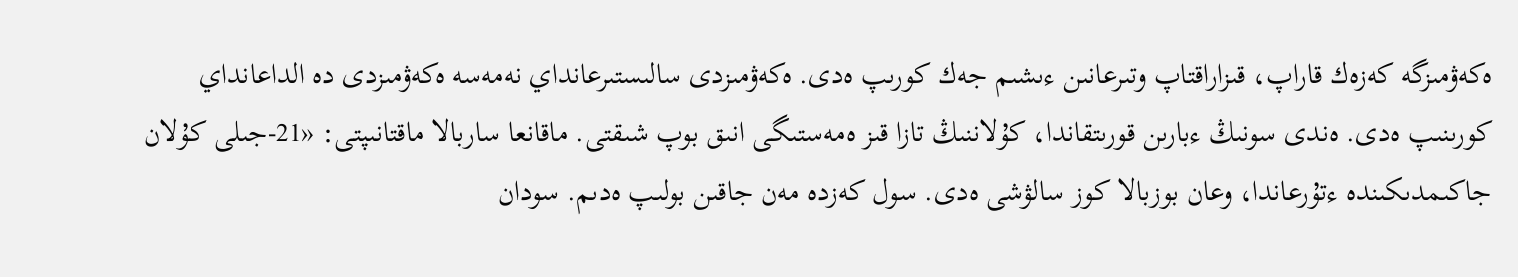ەكەۋمىزگە كەزەك قاراپ، قىزاراقتاپ وتىرعانىن ءىشىم جەك كورىپ ەدى. ەكەۋمىزدى سالىستىرعانداي نەمەسە ەكەۋمىزدى دە الداعانداي كورىنىپ ەدى. ەندى سونىڭ ءبارىن قورىتقاندا، كۇلاننىڭ تازا قىز ەمەستىگى انىق بوپ شىقتى. ماقانعا ساربالا ماقتانىپتى: «21-جىلى كۇلان جاكىمدىكىندە ءتۇرعاندا، وعان بوزبالا كوز سالۋشى ەدى. سول كەزدە مەن جاقىن بولىپ ەدىم. سودان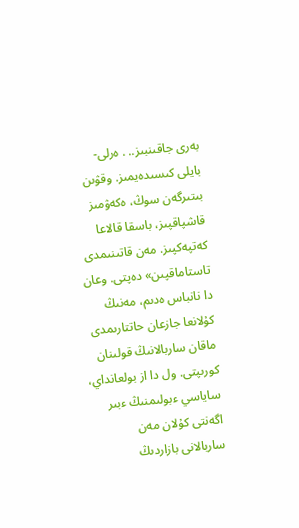بەرى جاقىنبىز.. . ەرلى- بايلى كىسىدەيمىز. وقۋىن بىتىرگەن سوڭ، ەكەۋمىز قاشپاقپىز، باسقا قالاعا كەتپەكپىز. مەن قاتىنىمدى تاستاماقپىن» دەپتى. وعان دا نانباس ەدىم، مەنىڭ كۇلانعا جازعان حاتتارىمدى ماقان ساربالانىڭ قولىنان كورىپتى. ول دا از بولعانداي، ساياسي ءبولىمنىڭ ءبىر اگەنتى كۇلان مەن ساربالانى بازاردىڭ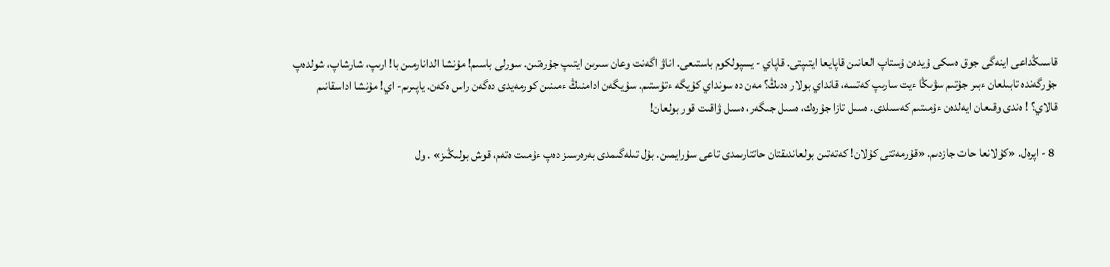قاسىڭداعى اينەگى جوق ەسكى ۇيدەن ۇستاپ العانىن قاپايعا ايتىپتى. قاپاي - يسپولكوم باستىعى. اناۋ اگەنت وعان سىرىن ايتىپ جۇرەتىن. سورلى باسىم! مۇنشا الدانارمىن با! ارىپ، شارشاپ، شولدەپ جۇرگەندە تابىلعان ءبىر جۇتىم سۋىڭا ءيت سارىپ كەتسە، قانداي بولار ەدىڭ؟ مەن دە سونداي كۇيگە ءتۇستىم. سۇيگەن ادامنىڭ ءمىنىن كورمەيدى دەگەن راس ەكەن. ياپىرىم- اي! مۇنشا اداسقانىم قالاي؟ ! ەندى وقىعان ايەلدەن ءۇمىتىم كەسىلدى. ەسىل تازا جۇرەك، ەسىل جىگەر، ەسىل ۋاقىت قور بولعان!

 8 - اپرەل. «كۇلانعا حات جازدىم. «قۇرمەتتى كۇلان! كەتەتىن بولعاندىقتان حاتتارىمدى تاعى سۇرايمىن. بۇل تىلەگىمدى بەرەرسىز دەپ ءۇمىت ەتەم، قوش بولىڭىز» . ول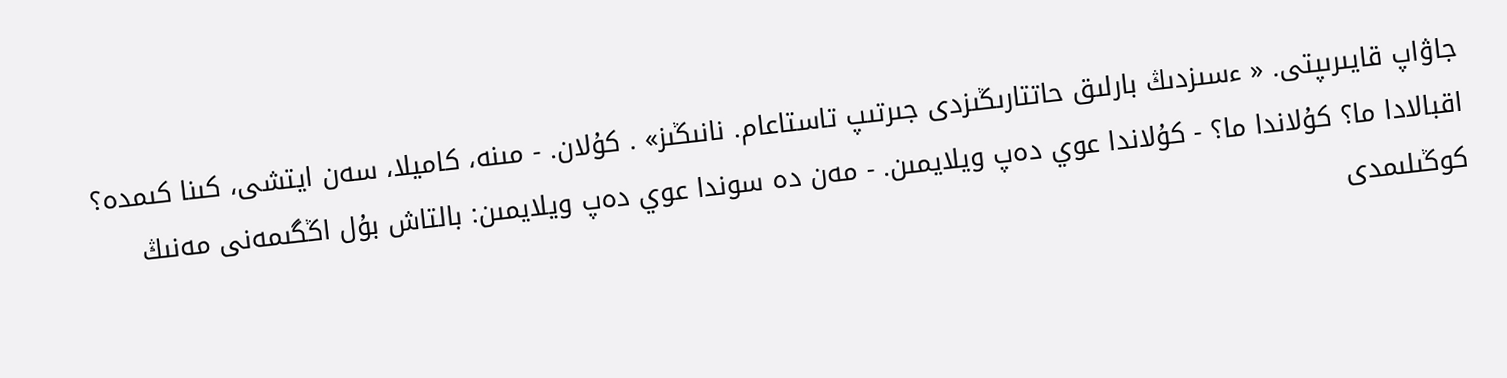جاۋاپ قايىرىپتى. « ءسىزدىڭ بارلىق حاتتارىڭىزدى جىرتىپ تاستاعام. نانىڭىز» . كۇلان. - مىنە، كاميلا، سەن ايتشى، كىنا كىمدە؟ اقبالادا ما؟ كۇلاندا ما؟ - كۇلاندا عوي دەپ ويلايمىن. - مەن دە سوندا عوي دەپ ويلايمىن: بالتاش بۇل اڭگىمەنى مەنىڭ كوڭىلىمدى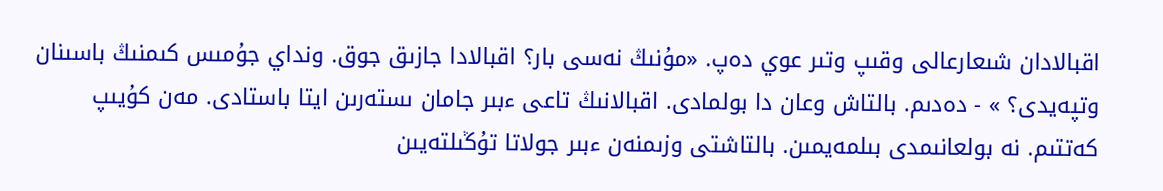اقبالادان شىعارعالى وقىپ وتىر عوي دەپ. «مۇنىڭ نەسى بار؟ اقبالادا جازىق جوق. ونداي جۇمىس كىمنىڭ باسىنان وتپەيدى؟ » - دەدىم. بالتاش وعان دا بولمادى. اقبالانىڭ تاعى ءبىر جامان ىستەرىن ايتا باستادى. مەن كۇيىپ كەتتىم. نە بولعانىمدى بىلمەيمىن. بالتاشتى وزىمنەن ءبىر جولاتا تۇڭىلتەيىن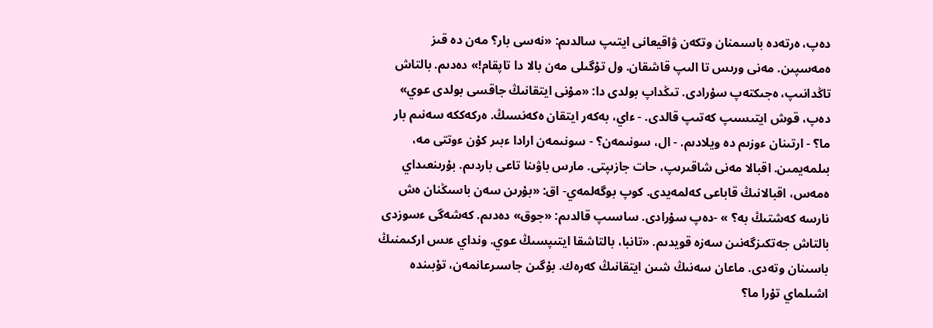دەپ، ەرتەدە باسىمنان وتكەن ۋاقيعانى ايتىپ سالدىم: «نەسى بار؟ مەن دە قىز ەمەسپىن. مەنى ورىس تا الىپ قاشقان. ول تۇگىلى مەن بالا دا تاپقام!» دەدىم. بالتاش تاڭدانىپ، ەجىكتەپ سۇرادى. تىڭداپ بولدى دا: «مۇنى ايتقانىڭ جاقسى بولدى عوي» دەپ، قوش ايتىسىپ كەتىپ قالدى. - ءاي، بەكەر ايتقان ەكەنسىڭ. ەركەككە سەنىم بار ما؟ - ارتىنان ءوزىم دە ويلادىم. - ال، سونىمەن؟ - سونىمەن ارادا ءبىر كۇن ءوتتى مە، بىلمەيمىن. اقبالا مەنى شاقىرىپ، حات جازىپتى. مارس باۋىنا تاعى باردىم. بۇرىنعىداي ەمەس، اقبالانىڭ قاباعى كەلمەيدى. كوپ بوگەلمەي- اق: «بۇرىن سەن باسىڭنان ەش نارسە كەشتىڭ بە؟ » -دەپ سۇرادى. ساسىپ قالدىم: «جوق» دەدىم. كەشەگى ءسوزدى بالتاش جەتكىزگەنىن سەزە قويدىم. «تانبا، بالتاشقا ايتىپسىڭ عوي. ونداي ءىس اركىمنىڭ باسىنان وتەدى. ماعان سەنىڭ شىن ايتقانىڭ كەرەك. بۇگىن جاسىرعانمەن، تۇبىندە اشىلماي تۇرا ما؟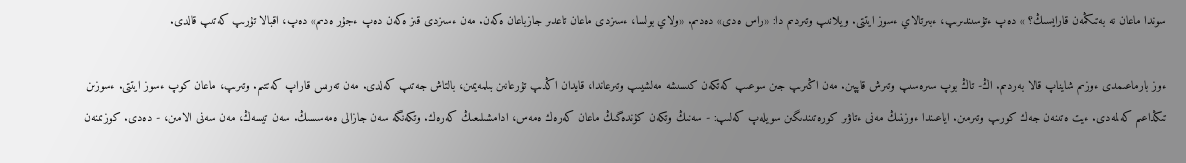سوندا ماعان نە بەتىڭمەن قارايسىڭ؟ » دەپ ءتۇسىندىرىپ، ءبىرتالاي ءسوز ايتتى. ويلانىپ وتىردىم دا: «راس ەدى» دەدىم. «ولاي بولسا، ءسىزدى ماعان تاعدىر جازباعان ەكەن. مەن ءسىزدى قىز ەكەن دەپ ءجۇر ەدىم» دەپ، اقبالا تۇرىپ كەتىپ قالدى.

ءوز بارماعىمدى ءوزىم شايناپ قالا بەردىم. اڭ- تاڭ بوپ سىرەسىپ وتىرش قاپپىن. مەن اڭىرىپ جىن سوعىپ كەتكەن كىسىشە مەلشيىپ وتىرعاندا، قايدان اڭدىپ تۇرعانىن بىلمەيمىن، بالتاش جەتىپ كەلدى. مەن تەرىس قاراپ كەتتىم. وتىرىپ، ماعان كوپ ءسوز ايتتى. ءسوزىن تىڭداعىم كەلمەدى. ءيت ەتىنەن جەك كورىپ وتىرمىن. اياعىندا ءوزىنىڭ مەنى ءتاۋىر كورەتىندىگىن سويلەپ كەلىپ: - سەنىڭ وتكەن كۇندەگىڭ ماعان كەرەك ەمەس، ادامشىلىعىڭ كەرەك. وتكەنگە سەن جازالى ەمەسسىڭ. سەن تيسەڭ، مەن سەنى الامىن، - دەدى. كوزىمنەن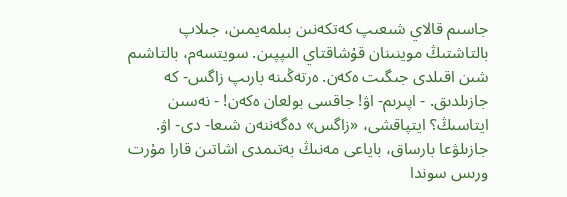جاسىم قالاي شىعىپ كەتكەنىن بىلمەيمىن، جىلاپ بالتاشتىڭ موينىنان قۇشاقتاي الىپپىن. سويتسەم، بالتاشىم شىن اقىلدى جىگىت ەكەن. ەرتەڭىنە بارىپ زاگس- كە جازىلدىق. - اپىرىم- اۋ! جاقسى بولعان ەكەن! - نەسىن ايتاسىڭ؟ ايتپاقشى، «زاگس» دەگەننەن شىعا- دى- اۋ. جازىلۋعا بارساق، باياعى مەنىڭ بەتىمدى اشاتىن قارا مۇرت ورىس سوندا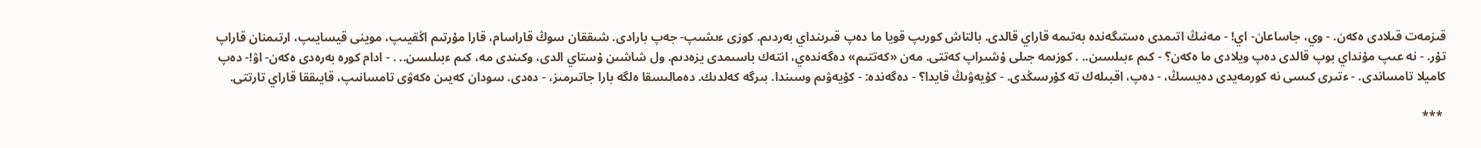قىزمەت قىلادى ەكەن. - وي، جاساعان- اي! - مەنىڭ اتىمدى ەستىگەندە بەتىمە قاراي قالدى. بالتاش كورىپ قويا ما دەپ قىرىنداي بەردىم. كوزى ءىشىپ- جەپ بارادى. شىققان سوڭ قاراسام، قارا مۇرتىم اڭقيىپ، موينى قيسايىپ، ارتىمنان قاراپ تۇر. - نە عىپ مۇنداي بوپ قالدى دەپ ويلادى ما ەكەن؟ - كىم ءبىلسىن.. . كوزىمە جىلى ۇشىراپ كەتتى. مەن «كەتتىم» دەگەندەي، انتەك باسىمدى يزەدىم. ول شاشىن ۇستاي الدى، وكىندى مە، كىم ءبىلسىن.. . - ادام كورە بەرەدى ەكەن- اۋ!- دەپ كاميلا تامساندى. - ءتىرى كىسى نە كورمەيدى دەيسىڭ، - دەپ، اقبىلەك تە كۇرسىڭدى. - كۇيەۋىڭ قايدا؟ - دەگەندە: - كۇيەۋىم وسىندا. بىرگە كەلدىك. دەمالىسقا ەلگە بارا جاتىرمىز، - دەدى. سودان كەيىن ەكەۋى تامسانىپ، قايىققا قاراي تارتتى.

 ***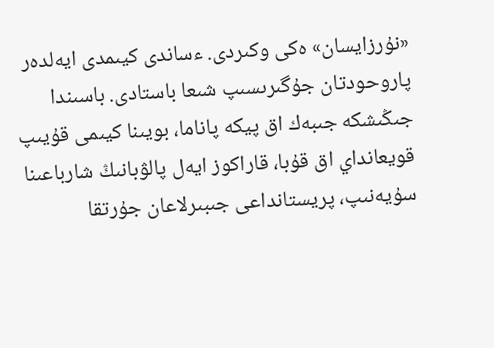«نۇرزايسان» ەكى وكىردى. ءساندى كيىمدى ايەلدەر پاروحودتان جۇگىرىسىپ شىعا باستادى. باسىندا جىڭىشكە جىبەك اق پيكە پاناما، بويىنا كيىمى قۇيىپ قويعانداي اق قۇبا، قاراكوز ايەل پالۋبانىڭ شارباعىنا سۇيەنىپ، پريستانداعى جىبىرلاعان جۇرتقا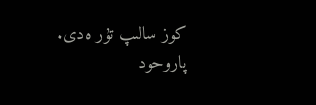كوز سالىپ تۇر ەدى. پاروحود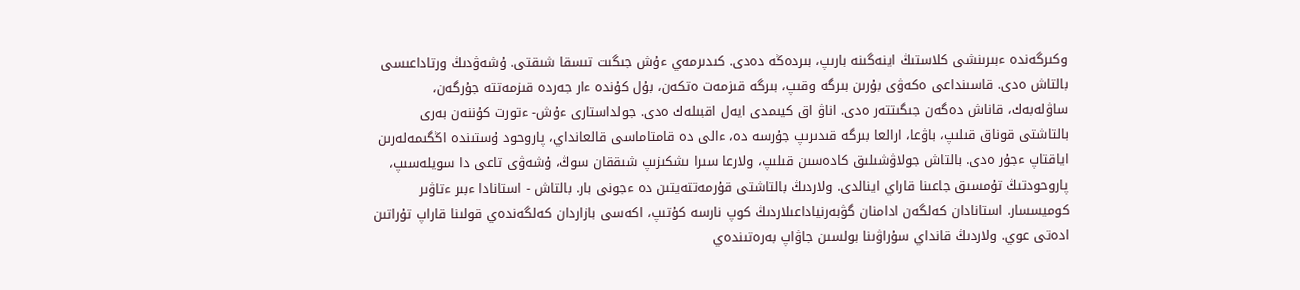وكىرگەندە ءبىرىنشى كلاستىڭ اينەگىنە بارىپ، بىردەڭە دەدى. كىدىرمەي ءۇش جىگىت تىسقا شىقتى. ۇشەۋدىڭ ورتاداعىسى بالتاش ەدى. قاسىنداعى ەكەۋى بۇرىن بىرگە وقىپ، بىرگە قىزمەت ەتكەن، بۇل كۇندە ءار جەردە قىزمەتتە جۇرگەن، ساۋلەبەك، قاناش دەگەن جىگىتتەر ەدى. اناۋ اق كيىمدى ايەل اقبىلەك ەدى. جولداستارى ءۇش- ءتورت كۇننەن بەرى بالتاشتى قوناق قىلىپ، باۋعا، ارالعا بىرگە قىدىرىپ جۇرسە دە، ءالى دە قامتاماسى قالعانداي، پاروحود ۇستىندە اڭگىمەلەرىن اياقتاپ ءجۇر ەدى. بالتاش جولاۋشىلىق كادەسىن قىلىپ، ولارعا سىرا ىشكىزىپ شىققان سوڭ، ۇشەۋى تاعى دا سويلەسىپ، پاروحودتىڭ تۇمسىق جاعىنا قاراي اينالدى. ولاردىڭ بالتاشتى قۇرمەتتەيتىن دە ءجونى بار. بالتاش - استانادا ءبىر ءتاۋىر كوميسسار. استانادان كەلگەن ادامنان گۋبەرنياداعىلاردىڭ كوپ نارسە كۇتىپ، اكەسى بازاردان كەلگەندەي قولىنا قاراپ تۇراتىن ادەتى عوي. ولاردىڭ قانداي سۇراۋىنا بولسىن جاۋاپ بەرەتىندەي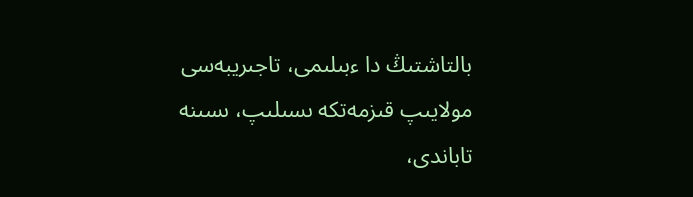بالتاشتىڭ دا ءبىلىمى، تاجىريبەسى مولايىپ قىزمەتكە ىسىلىپ، ىسىنە تاباندى،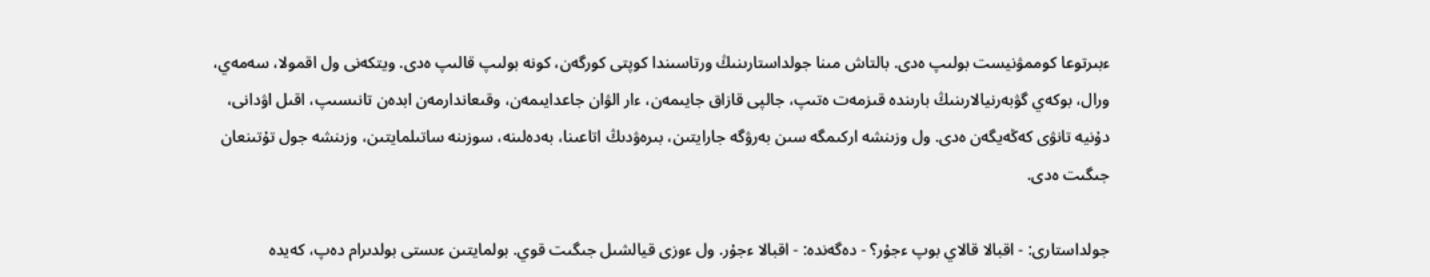ءبىرتوعا كوممۋنيست بولىپ ەدى. بالتاش مىنا جولداستارىنىڭ ورتاسىندا كوپتى كورگەن، كونە بولىپ قالىپ ەدى. ويتكەنى ول اقمولا، سەمەي، ورال، بوكەي گۋبەرنيالارىنىڭ بارىندە قىزمەت ەتىپ، جالپى قازاق جايىمەن، ءار الۋان جاعدايىمەن، وقىعاندارمەن ابدەن تانىسىپ، اقىل اۋدانى، دۇنيە تانۋى كەڭەيگەن ەدى. ول وزىنشە اركىمگە سىن بەرۋگە جارايتىن، بىرەۋدىڭ اتاعىنا، بەدەلىنە، سوزىنە ساتىلمايتىن، وزىنشە جول تۇتىنعان جىگىت ەدى.

جولداستارى: - اقبالا قالاي بوپ ءجۇر؟ - دەگەندە: - اقبالا ءجۇر. ول ءوزى قيالشىل جىگىت قوي. بولمايتىن ءىستى بولدىرام دەپ، كەيدە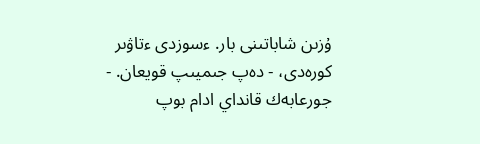ۇزىن شاباتىنى بار. ءسوزدى ءتاۋىر كورەدى، - دەپ جىميىپ قويعان. - جورعابەك قانداي ادام بوپ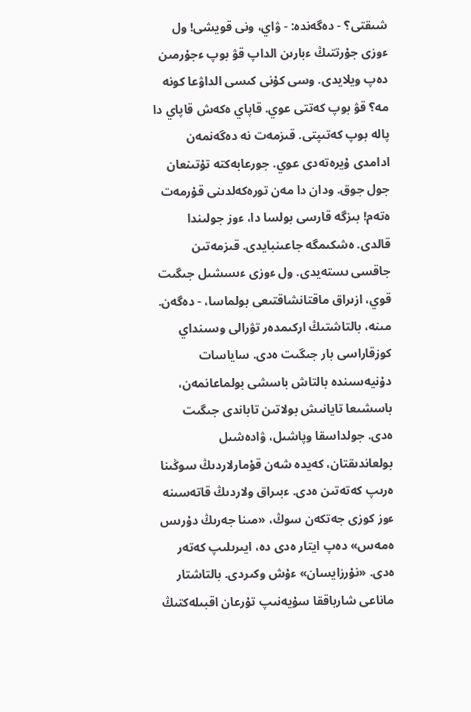شىقتى؟ - دەگەندە: - ۋاي، ونى قويشى! ول ءوزى جۇرتتىڭ ءبارىن الداپ قۋ بوپ ءجۇرمىن دەپ ويلايدى. وسى كۇنى كىسى الداۋعا كونە مە؟ قۋ بوپ كەتتى عوي. قاپاي ەكەش قاپاي دا پالە بوپ كەتىپتى. قىزمەت نە دەگەنمەن ادامدى ۇيرەتەدى عوي. جورعابەكتە تۇتىنعان جول جوق. ودان دا مەن تورەكەلدىنى قۇرمەت ەتەم! بىزگە قارسى بولسا دا، ءوز جولىندا قالدى. ەشكىمگە جاعىنبايدى. قىزمەتىن جاقسى ىستەيدى. ول ءوزى ءىسشىل جىگىت قوي، ازىراق ماقتانشاقتىعى بولماسا، - دەگەن. مىنە، بالتاشتىڭ اركىمدەر تۋرالى وسىنداي كوزقاراسى بار جىگىت ەدى. ساياسات دۇنيەسىندە بالتاش باسشى بولماعانمەن، باسشىعا تايانىش بولاتىن تاباندى جىگىت ەدى. جولداسقا وپاشىل، ۋادەشىل بولعاندىقتان، كەيدە شەن قۇمارلاردىڭ سوڭىنا ەرىپ كەتەتىن ەدى. ءبىراق ولاردىڭ قاتەسىنە ءوز كوزى جەتكەن سوڭ، «مىنا جەرىڭ دۇرىس ەمەس» دەپ ايتار ەدى دە، ايىرىلىپ كەتەر ەدى. «نۇرزايسان» ءۇش وكىردى. بالتاشتار ماناعى شارباققا سۇيەنىپ تۇرعان اقبىلەكتىڭ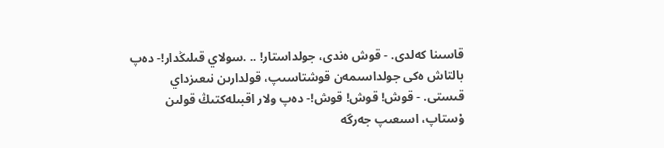قاسىنا كەلدى. - قوش ەندى، جولداستار! .. .سولاي قىلىڭدار!- دەپ بالتاش ەكى جولداسىمەن قوشتاسىپ، قولدارىن نىعىزداي قىستى. - قوش! قوش! قوش!- دەپ ولار اقبىلەكتىڭ قولىن ۇستاپ، اسىعىپ جەرگە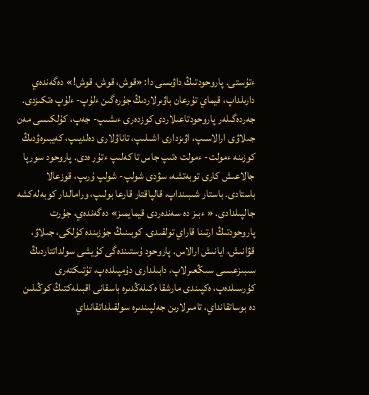ءتۇستى. پاروحودتىڭ داۋىسى دا: «قوش، قوش، قوش!» دەگەندەي دارىلداپ، قيماي تۇرعان باۋىرلاردىڭ جۇرەگىن ءلۇپ- ءلۇپ ەتكىزدى. جەردەگىلەر پاروحودتاعىلاردى كوزدەرى ءىشىپ- جەپ، كۇلكىسى مەن جىلاۋى ارالاسىپ، اۋىزدارى اشىلىپ، تاناۋلارى دەلديىپ، كەيبىرەۋدىڭ كوزىنە ءمولت- ءمولت ەتىپ جاس تا كەلىپ ءتۇر ەدى. پاروحود سورپا جالاعىش كارى توبەتشە، سۋدى شولپ- شولپ ۇرىپ، قوزعالا باستادى. باستار شىبىنداپ، قالپاقتار قارعا بولىپ، ورامالدار كوبەلەكشە جالپىلدادى. « ءبىز دە سەندەردى قيمايمىز» دەگەندەي، جۇرت پاروحودتىڭ ارتىنا قاراي تولقىدى. كوبىنىڭ جۇزىندە كۇلكى، جىلاۋ، قۋانىش، ايانىش ارالاس. پاروحود ۇستىندەگى كۇيشى سولداتتاردىڭ سىبىزعىسى سىڭعىرلاپ، دابىلدارى دۇمپىلدەپ، تۇتىكتەرى كۇرسىلدەپ، ەكپىندى مارشقا ەكىلەڭدىرە باسقانى اقبىلەكتىڭ كوڭىلىن دە بوساتقانداي، تامىرلارىن جەلپىندىرە سولقىلداتقانداي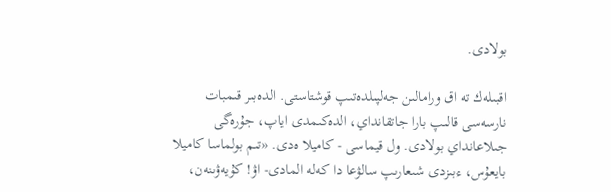بولادى.

اقبىلەك تە اق ورامالىن جەلپىلدەتىپ قوشتاستى. الدەبىر قىمبات نارسەسى قالىپ بارا جاتقانداي، الدەكىمدى اياپ، جۇرەگى جىلاعانداي بولادى. ول قيماسى - كاميلا ەدى. «تىم بولماسا كاميلا بايعۇس، ءبىزدى شىعارىپ سالۋعا دا كەلە المادى- اۋ! كۇيەۋىنەن،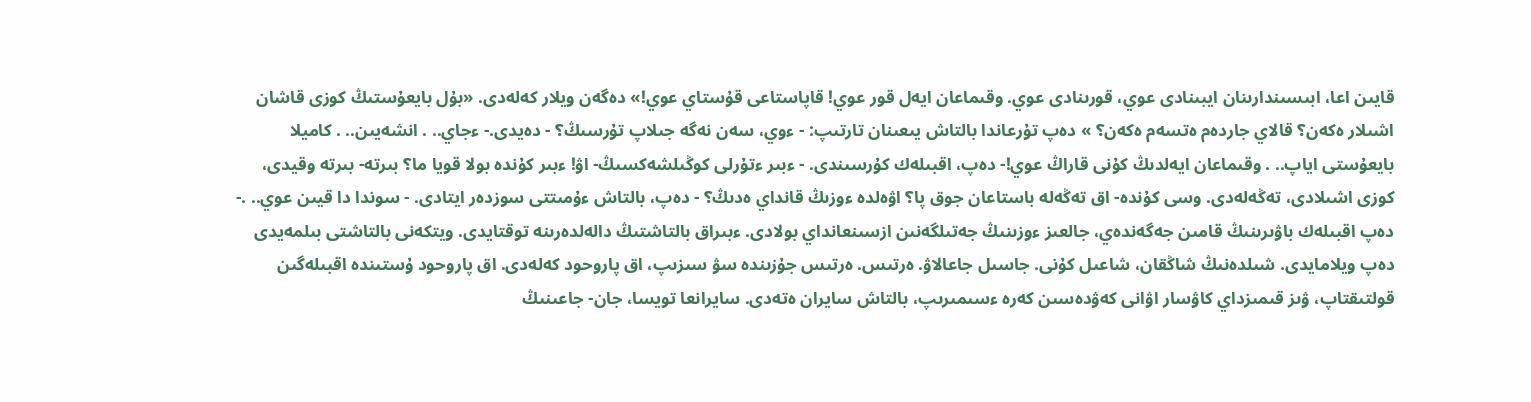قايىن اعا، ابىسىندارىنان ايبىنادى عوي، قورىنادى عوي. وقىماعان ايەل قور عوي! قاپاستاعى قۇستاي عوي!» دەگەن ويلار كەلەدى. «بۇل بايعۇستىڭ كوزى قاشان اشىلار ەكەن؟ قالاي جاردەم ەتسەم ەكەن؟ » دەپ تۇرعاندا بالتاش يىعىنان تارتىپ: - ءوي، سەن نەگە جىلاپ تۇرسىڭ؟ - دەيدى.- ءجاي.. . انشەيىن.. . كاميلا بايعۇستى اياپ.. . وقىماعان ايەلدىڭ كۇنى قاراڭ عوي!- دەپ، اقبىلەك كۇرسىندى. - ءبىر ءتۇرلى كوڭىلشەكسىڭ- اۋ! ءبىر كۇندە بولا قويا ما؟ بىرتە- بىرتە وقيدى، كوزى اشىلادى، تەڭەلەدى. وسى كۇندە- اق تەڭەلە باستاعان جوق پا؟ اۋەلدە ءوزىڭ قانداي ەدىڭ؟ - دەپ، بالتاش ءۇمىتتى سوزدەر ايتادى. - سوندا دا قيىن عوي.. .- دەپ اقبىلەك باۋىرىنىڭ قامىن جەگەندەي، جالعىز ءوزىنىڭ جەتىلگەنىن ازسىنعانداي بولادى. ءبىراق بالتاشتىڭ دالەلدەرىنە توقتايدى. ويتكەنى بالتاشتى بىلمەيدى دەپ ويلامايدى. شىلدەنىڭ شاڭقان، شاعىل كۇنى. جاسىل جاعالاۋ. ەرتىس. ەرتىس جۇزىندە سۋ سىزىپ، اق پاروحود كەلەدى. اق پاروحود ۇستىندە اقبىلەگىن قولتىقتاپ، ۋىز قىمىزداي كاۋسار اۋانى كەۋدەسىن كەرە ءسىمىرىپ، بالتاش سايران ەتەدى. سايرانعا تويسا، جان- جاعىنىڭ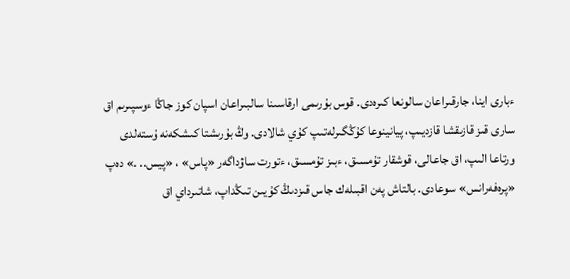ءبارى اينا، جارقىراعان سالونعا كىرەدى. قوس بۇرىمى ارقاسىنا سالبىراعان اسپان كوز جاڭا ءوسپىرىم اق سارى قىز قازىقشا قازديىپ، پيانينوعا كۇڭگىرلەتىپ كۇي شالادى. وڭ بۇرىشتا كىشكەنە ۇستەلدى ورتاعا الىپ، اق جاعالى، قوشقار تۇمسىق، ءبىز تۇمسىق، ءتورت ساۋداگەر «پاس» ، «پيس.. .» دەپ «پرەفەرانس» سوعادى. بالتاش پەن اقبىلەك جاس قىزدىڭ كۇيىن تىڭداپ، شاتىرداي اق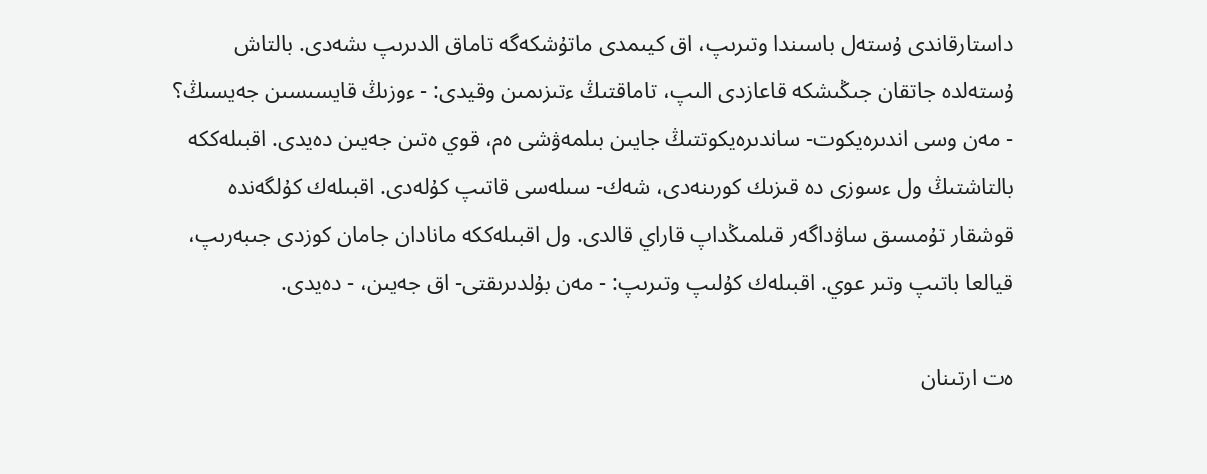داستارقاندى ۇستەل باسىندا وتىرىپ، اق كيىمدى ماتۇشكەگە تاماق الدىرىپ ىشەدى. بالتاش ۇستەلدە جاتقان جىڭىشكە قاعازدى الىپ، تاماقتىڭ ءتىزىمىن وقيدى: - ءوزىڭ قايسىسىن جەيسىڭ؟ - مەن وسى اندىرەيكوت- ساندىرەيكوتتىڭ جايىن بىلمەۋشى ەم، قوي ەتىن جەيىن دەيدى. اقبىلەككە بالتاشتىڭ ول ءسوزى دە قىزىك كورىنەدى، شەك- سىلەسى قاتىپ كۇلەدى. اقبىلەك كۇلگەندە قوشقار تۇمسىق ساۋداگەر قىلمىڭداپ قاراي قالدى. ول اقبىلەككە مانادان جامان كوزدى جىبەرىپ، قيالعا باتىپ وتىر عوي. اقبىلەك كۇلىپ وتىرىپ: - مەن بۇلدىرىقتى- اق جەيىن، - دەيدى.

ەت ارتىنان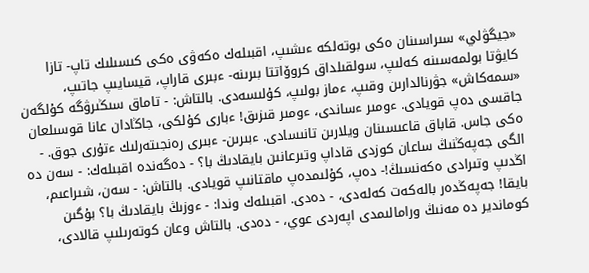«جيگۋلي» سىراسىنان ەكى بوتەلكە ءىشىپ، اقبىلەك ەكەۋى ەكى كىسىلىك تاپ- تازا كايۋتا بولمەسىنە كەلىپ، سولقىلداق كروۆاتتا بىرىنە- ءبىرى قاراپ، قيسايىپ جاتىپ، «سمەكاش» جۋرنالدارىن وقىپ، ءماز بولىپ، كۇلىسەدى. بالتاش: - تاماق سىڭىرۋگە كۇلگەن جاقسى دەپ قويادى. ءومىر ءساندى، ءومىر قىزىق! ءبارى كۇلكى، جاڭادان عانا قوسىلعان ەكى جاس. قاباق قاعىسىنان ويلارىن تانىسادى. ءبىرىن- ءبىرى رەنجىتەرلىك ءتۇرى جوق. - الگى جەپەڭنىڭ ساعان كوزدى قاداپ وتىرعانىن بايقادىڭ با؟ - دەگەندە اقبىلەك: - سەن دە اڭدىپ وتىرادى ەكەنسىڭ!- دەپ، كۇلىمدەپ ماقتانىپ قويادى. بالتاش: - سەن، شىراعىم، بايقا! جەپەڭدەر بالەكەت كەلەدى، - دەدى. اقبىلەك وندا: - ءوزىڭ بايقادىڭ با؟ بۇگىن كوماندير دە مەنىڭ ورامالىمدى اپەردى عوي، - دەدى. بالتاش وعان كوتەرىلىپ قالادى،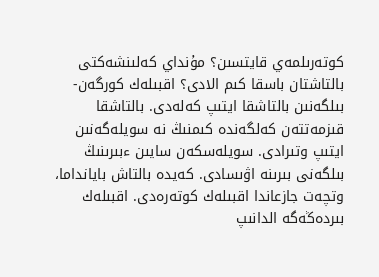كوتەرىلمەي قايتسىن؟ مۇنداي كەلىنشەكتى بالتاشتان باسقا كىم الادى؟ اقبىلەك كورگەن- بىلگەنىن بالتاشقا ايتىپ كەلەدى. بالتاشقا قىزمەتتەن كەلگەندە كىمنىڭ نە سويلەگەنىن ايتىپ وتىرادى. سويلەسكەن سايىن ءبىرىنىڭ بىلگەنى بىرىنە اۋىسادى. كەيدە بالتاش بايانداما، وتچەت جازعاندا اقبىلەك كوتەرەدى. اقبىلەك بىردەڭەگە الدانىپ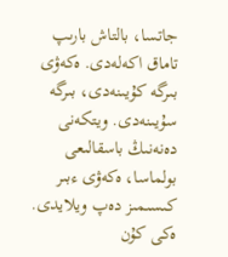جاتسا، بالتاش بارىپ تاماق اكەلەدى. ەكەۋى بىرگە كۇيىنەدى، بىرگە سۇيىنەدى. ويتكەنى دەنەنىڭ باسقالىعى بولماسا، ەكەۋى ءبىر كىسىمىز دەپ ويلايدى. ەكى كۇن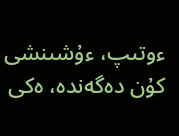ءوتىپ، ءۇشىنشى كۇن دەگەندە، ەكى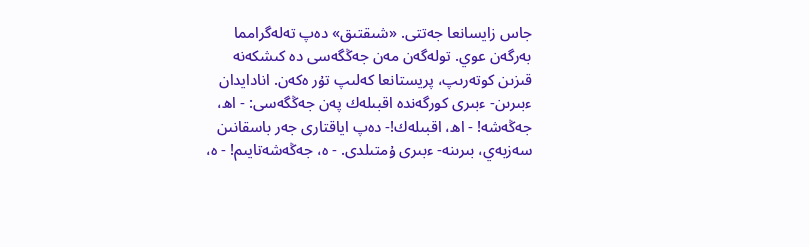جاس زايسانعا جەتتى. «شىقتىق» دەپ تەلەگرامما بەرگەن عوي. تولەگەن مەن جەڭگەسى دە كىشكەنە قىزىن كوتەرىپ، پريستانعا كەلىپ تۇر ەكەن. انادايدان ءبىرىن- ءبىرى كورگەندە اقبىلەك پەن جەڭگەسى: - اھ، جەڭەشە! - اھ، اقبىلەك!- دەپ اياقتارى جەر باسقانىن سەزبەي، بىرىنە- ءبىرى ۇمتىلدى. - ە، جەڭەشەتايىم! - ە،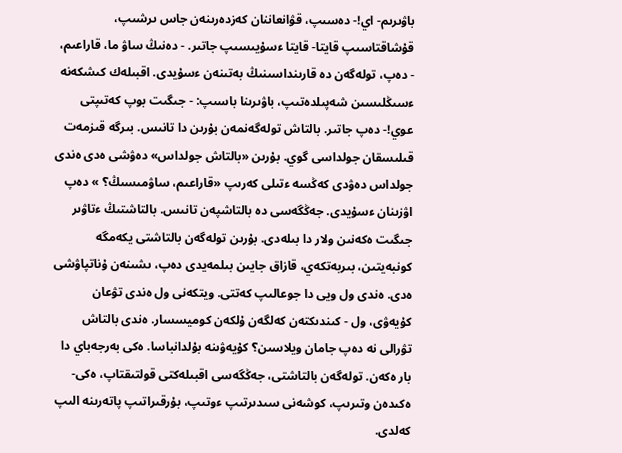باۋىرىم- اي!- دەسىپ، قۋانعاننان كەزدەرىنەن جاس ىرشىپ، قۇشاقتاسىپ قايتا- قايتا ءسۇيىسىپ جاتىر. - دەنىڭ ساۋ ما، قاراعىم، - دەپ، تولەگەن دە قارىنداسىنىڭ بەتىنەن ءسۇيدى. اقبىلەك كىشكەنە ءسىڭلىسىن شەپىلدەتىپ، باۋىرىنا باسىپ: - جىگىت بوپ كەتىپتى عوي!- دەپ جاتىر. بالتاش تولەگەنمەن بۇرىن دا تانىس. بىرگە قىزمەت قىلىسقان جولداسى گوي. بۇرىن «بالتاش جولداس» دەۋشى ەدى ەندى جولداس دەۋدى كەڭسە ءتىلى كەرىپ «قاراعىم، ساۋمىسىڭ؟ » دەپ اۋزىنان ءسۇيدى. جەڭگەسى دە بالتاشپەن تانىس. بالتاشتىڭ ءتاۋىر جىگىت ەكەنىن ولار دا بىلەدى. بۇرىن تولەگەن بالتاشتى يكەمگە كونبەيتىن، بىربەتكەي، قازاق جايىن بىلمەيدى دەپ، ىشىنەن ۇناتپاۋشى ەدى. ەندى ول ويى دا جوعالىپ كەتتى. ويتكەنى ول ەندى تۋعان كۇيەۋى، ول - كىندىكتەن كەلگەن ۇلكەن كوميسسار. ەندى بالتاش تۋرالى نە دەپ جامان ويلاسىن؟ كۇيەۋىنە بۇلدانباسا. ەكى بەرجەباي دا بار ەكەن. تولەگەن بالتاشتى، جەڭگەسى اقبىلەكتى قولتىقتاپ، ەكى- ەكىدەن وتىرىپ، كوشەنى سىدىرتىپ ءوتىپ، بۇرقىراتىپ پاتەرىنە الىپ كەلدى.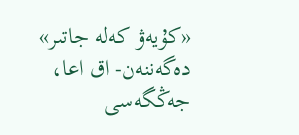«كۇيەۋ كەلە جاتىر» دەگەننەن- اق اعا، جەڭگەسى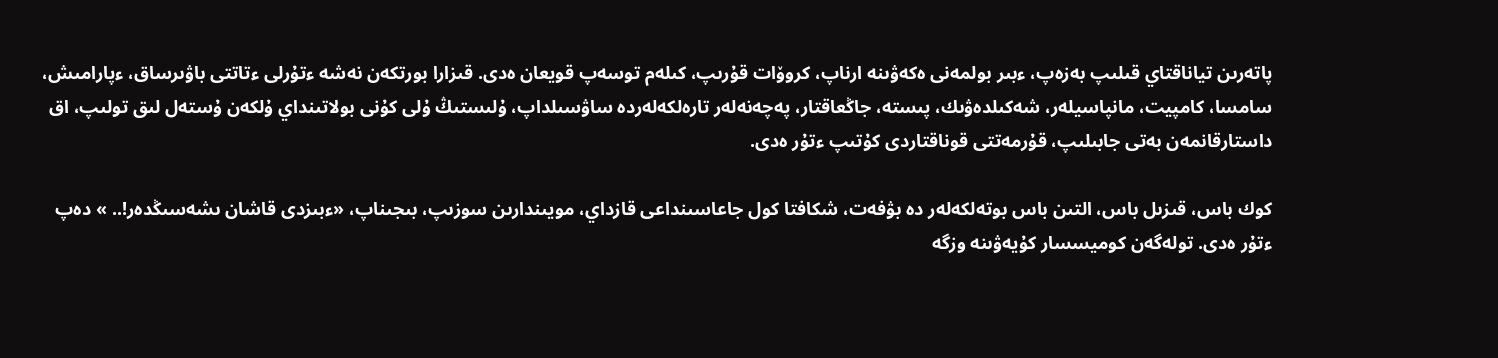پاتەرىن تياناقتاي قىلىپ بەزەپ، ءبىر بولمەنى ەكەۋىنە ارناپ، كروۆات قۇرىپ، كىلەم توسەپ قويعان ەدى. قىزارا بورتكەن نەشە ءتۇرلى ءتاتتى باۋىرساق، ءپارامىش، سامسا، كامپيت، مانپاسيلەر، شەكىلدەۋىك، پىستە، جاڭعاقتار، پەچەنەلەر تارەلكەلەردە ساۋسىلداپ، ۇلىستىڭ ۇلى كۇنى بولاتىنداي ۇلكەن ۇستەل لىق تولىپ، اق داستارقانمەن بەتى جابىلىپ، قۇرمەتتى قوناقتاردى كۇتىپ ءتۇر ەدى.

كوك باس، قىزىل باس، التىن باس بوتەلكەلەر دە بۋفەت، شكافتا كول جاعاسىنداعى قازداي، مويىندارىن سوزىپ، بىجىناپ، «ءبىزدى قاشان ىشەسىڭدەر!.. » دەپ ءتۇر ەدى. تولەگەن كوميسسار كۇيەۋىنە وزگە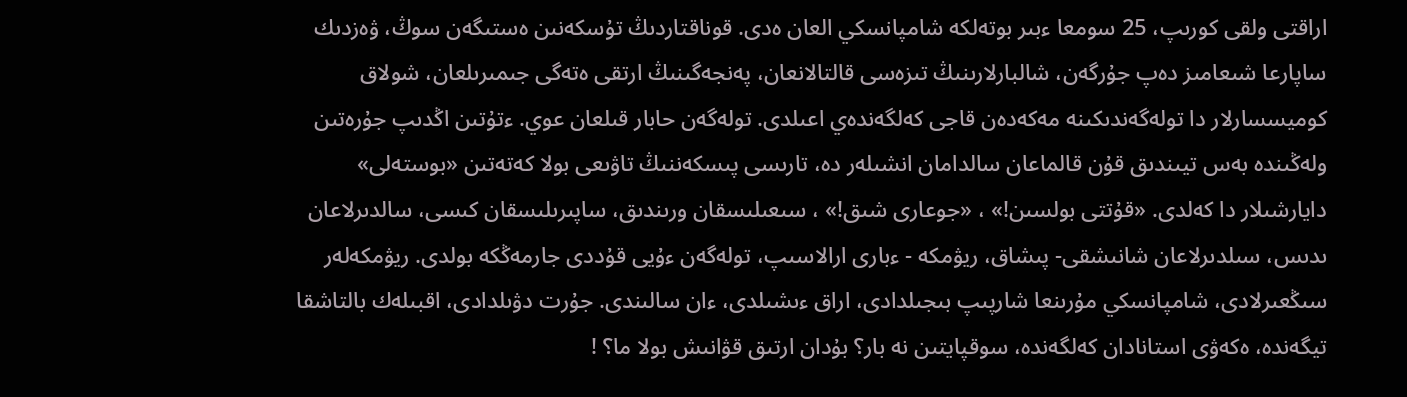اراقتى ولقى كورىپ، 25 سومعا ءبىر بوتەلكە شامپانسكي العان ەدى. قوناقتاردىڭ تۇسكەنىن ەستىگەن سوڭ، ۋەزدىك ساپارعا شىعامىز دەپ جۇرگەن، شالبارلارىنىڭ تىزەسى قالتالانعان، پەنجەگىنىڭ ارتقى ەتەگى جىمىرىلعان، شولاق كوميسسارلار دا تولەگەندىكىنە مەكەدەن قاجى كەلگەندەي اعىلدى. تولەگەن حابار قىلعان عوي. ءتۇتىن اڭدىپ جۇرەتىن ولەڭىندە بەس تيىندىق قۇن قالماعان سالدامان انشىلەر دە، تارىسى پىسكەننىڭ تاۋىعى بولا كەتەتىن «بوستەلى» دايارشىلار دا كەلدى. «قۇتتى بولسىن!» ، «جوعارى شىق!» ، سىعىلىسقان ورىندىق، ساپىرىلىسقان كىسى، سالدىرلاعان ىدىس، سىلدىرلاعان شانىشقى- پىشاق، ريۋمكە - ءبارى ارالاسىپ، تولەگەن ءۇيى قۇددى جارمەڭكە بولدى. ريۋمكەلەر سىڭعىرلادى، شامپانسكي مۇرىنعا شارپىپ بىجىلدادى، اراق ءىشىلدى، ءان سالىندى. جۇرت دۋىلدادى، اقبىلەك بالتاشقا تيگەندە، ەكەۋى استانادان كەلگەندە، سوقپايتىن نە بار؟ بۇدان ارتىق قۋانىش بولا ما؟ !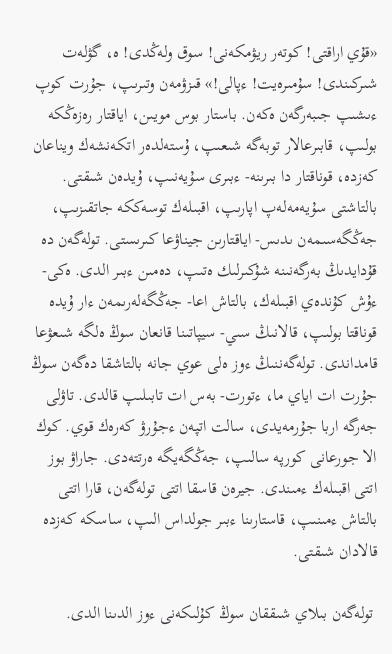«قۇي اراقتى! كوتەر ريۋمكەنى! سوق ولەڭدى! ە، گۋلەت شىركىندى! سۇمىرەيت! ءپالى!» قىزۋمەن وتىرىپ، جۇرت كوپ ءىشىپ جىبەرگەن ەكەن. باستار بوس مويىن، اياقتار رەزەڭكە بولىپ، قابىرعالار توبەگە شىعىپ، ۇستەلدەر اتكەنشەك ويناعان كەزدە، قوناقتار دا بىرىنە- ءبىرى سۇيەنىپ، ۇيدەن شىقتى. بالتاشتى سۇيەمەلەپ اپارىپ، اقبىلەك توسەككە جاتقىزىپ، جەڭگەسىمەن ىدىس- اياقتارىن جيناۋعا كىرىستى. تولەگەن دە قۇدايدىڭ بەرگەنىنە شۇكىرلىك ەتىپ، دەمىن ءبىر الدى. ەكى- ءۇش كۇندەي اقبىلەك، بالتاش اعا- جەڭگەلەرىمەن ءار ۇيدە قوناقتا بولىپ، قالانىڭ سىي- سيپاتىنا قانعان سوڭ ەلگە شىعۋعا قامداندى. تولەگەننىڭ ءوز ەلى عوي جانە بالتاشقا دەگەن سوڭ جۇرت ات اياي ما، ءتورت- بەس ات تابىلىپ قالدى. تاۋلى جەرگە اربا جۇرمەيدى، سالت اتپەن ءجۇرۋ كەرەك قوي. كوك الا جورعانى كورپە سالىپ، جەڭگەيگە ەرتتەدى. جاراۋ بوز اتتى اقبىلەك ءمىندى. جيرەن قاسقا اتتى تولەگەن، قارا اتتى بالتاش ءمىنىپ، قاستارىنا ءبىر جولداس الىپ، ساسكە كەزدە قالادان شىقتى.

 تولەگەن بىلاي شىققان سوڭ كۇلىكەنى ءوز الدىنا الدى.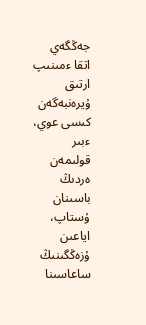جەڭگەي اتقا ءمىنىپ ارتىق ۇيرەنبەگەن كىسى عوي، ءبىر قولىمەن ەردىڭ باسىنان ۇستاپ، اياعىن ۇزەڭگىنىڭ ساعاسىنا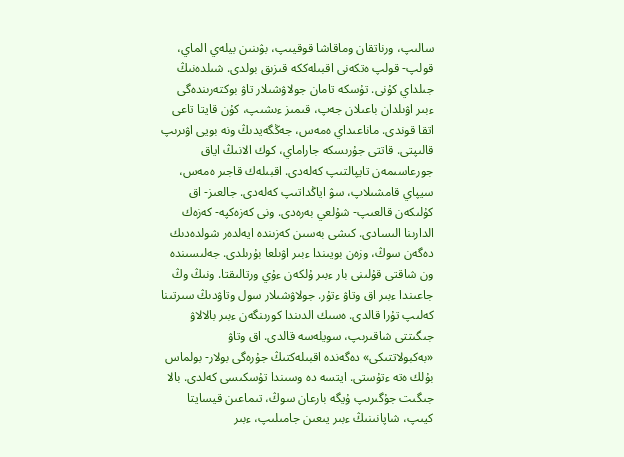سالىپ، ورناتقان وماقاشا قوقيىپ، بۋىنىن بيلەي الماي، قولپ- قولپ ەتكەنى اقبىلەككە قىزىق بولدى. شىلدەنىڭ جىلداي كۇنى. تۇسكە تامان جولاۋشىلار تاۋ بوكتەرىندەگى ءبىر اۋىلدان باعىلان جەپ، قىمىز ءىشىپ، كۇن قايتا تاعى اتقا قوندى. ماناعىداي ەمەس، جەڭگەيدىڭ ونە بويى اۋىرىپ قالىپتى. قاتتى جۇرىسكە جاراماي، كوك الانىڭ اياق جورعاسىمەن تايپالتىپ كەلەدى. اقبىلەك قاجىر ەمەس، سيپاي قامشىلاپ، سۋ اياڭداتىپ كەلەدى. جالعىز- اق كۇلىكەن قالعىپ- شۇلعي بەرەدى. ونى كەزەكپە- كەزەك الدارىنا الىسادى. كىشى بەسىن كەزىندە ايەلدەر شولدەدىك دەگەن سوڭ، وزەن بويىندا ءبىر اۋىلعا بۇرىلدى. جەلىسىندە ون شاقتى قۇلىنى بار ءبىر ۇلكەن ءۇي ورتالىقتا. ونىڭ وڭ جاعىندا ءبىر اق وتاۋ ءتۇر. جولاۋشىلار سول وتاۋدىڭ سىرتىنا كەلىپ تۇرا قالدى. ەسىك الدىندا كورىنگەن ءبىر بالالاۋ جىگىتتى شاقىرىپ، سويلەسە قالدى. اق وتاۋ «بەكبولاتتىكى» دەگەندە اقبىلەكتىڭ جۇرەگى بولار- بولماس بۇلك ەتە ءتۇستى. ايتسە دە وسىندا تۇسكىسى كەلدى. بالا جىگىت جۇگىرىپ ۇيگە بارعان سوڭ، تىماعىن قيسايتا كيىپ، شاپانىنىڭ ءبىر يىعىن جامىلىپ، ءبىر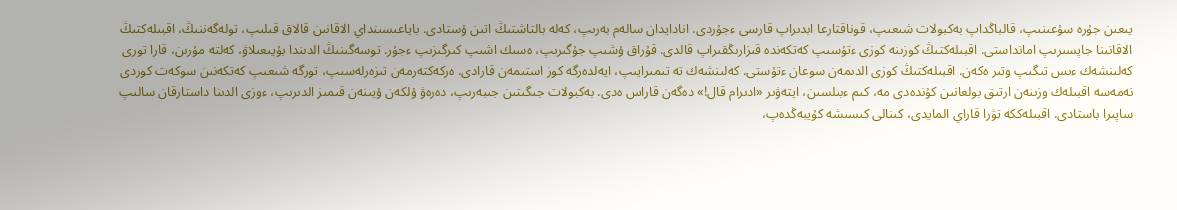يىعىن جۇرە سۇعىنىپ، قالباڭداپ بەكبولات شىعىپ، قوناقتارعا ابدىراپ قارسى ءجۇردى. انادايدان سالەم بەرىپ، كەلە بالتاشتىڭ اتىن ۇستادى. باياعىسىنداي الاقانىن قالاق قىلىپ، تولەگەننىڭ، اقبىلەكتىڭ الاقانىنا جاپسىرىپ امانداستى. اقبىلەكتىڭ كوزىنە كوزى ءتۇسىپ كەتكەندە قىزارىڭقىراپ قالدى. قۇراق ۇشىپ جۇگىرىپ، ەسىك اشىپ كىرگىزىپ ءجۇر. توسەگىنىڭ الدىندا بۇيىعىلاۋ، كەلتە مۇرىن، قارا تورى كەلىنشەك ءىس تىگىپ وتىر ەكەن. اقبىلەكتىڭ كوزى الدىمەن سوعان ءتۇستى. كەلىنشەك تە تىمىرايىپ، ايەلدەرگە كوز استىمەن قارادى. ەركەكتەرمەن تىزەرلەسىپ، تورگە شىعىپ كەتكەنىن سوكەت كوردى نەمەسە اقبىلەك وزىنەن ارتىق بولعانىن كۇندەدى مە، كىم ءبىلسىن، ايتەۋىر «ادىرام قال!» دەگەن قاراس ەدى. بەكبولات جىگىتىن جىبەرىپ، دەرەۋ ۇلكەن ۇيىنەن قىمىز الدىرىپ، ءوزى الدىنا داستارقان سالىپ ساپىرا باستادى. اقبىلەككە تۋرا قاراي المايدى، كىنالى كىسىشە كۇيبەڭدەپ،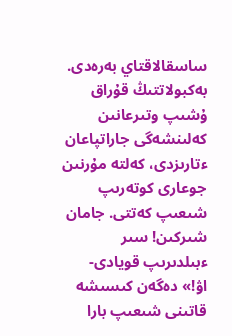ساسقالاقتاي بەرەدى. بەكبولاتتىڭ قۇراق ۇشىپ وتىرعانىن كەلىنشەگى جاراتپاعان ءتارىزدى، كەلتە مۇرنىن جوعارى كوتەرىپ شىعىپ كەتتى. جامان شىركىن! سىر ءبىلدىرىپ قويادى- اۋ!» دەگەن كىسىشە قاتىنى شىعىپ بارا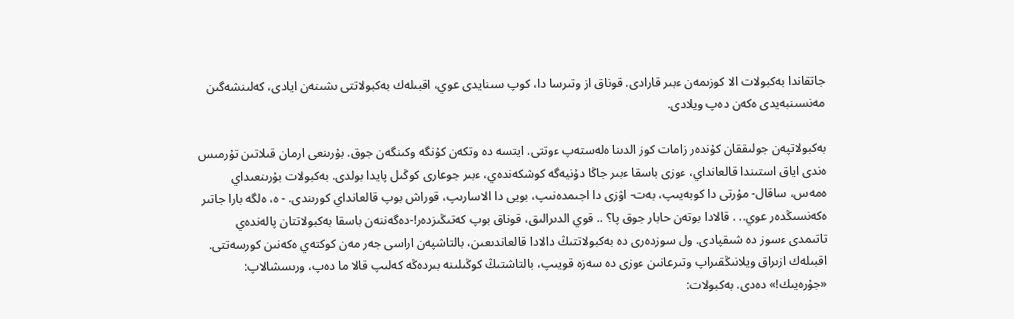جاتقاندا بەكبولات الا كوزىمەن ءبىر قارادى. قوناق از وتىرسا دا، كوپ سىنايدى عوي، اقبىلەك بەكبولاتتى ىشىنەن ايادى، كەلىنشەگىن مەنسىنبەيدى ەكەن دەپ ويلادى.

بەكبولاتپەن جولىققان كۇندەر زامات كوز الدىنا ەلەستەپ ءوتتى. ايتسە دە وتكەن كۇنگە وكىنگەن جوق. بۇرىنعى ارمان قىلاتىن تۇرمىس ەندى اياق استىندا قالعانداي، ءوزى باسقا ءبىر جاڭا دۇنيەگە كوشكەندەي، ءبىر جوعارى كوڭىل پايدا بولدى. بەكبولات بۇرىنعىداي ەمەس، ساقال- مۇرتى دا كوبەيىپ، بەت- اۋزى دا اجىمدەنىپ، بويى دا الاسارىپ، قوراش بوپ قالعانداي كورىندى. - ە، ەلگە بارا جاتىر ەكەنسىڭدەر عوي.. . قالادا بوتەن حابار جوق پا؟ .. قوي الدىرالىق، قوناق بوپ كەتىڭىزدەر!-دەگەننەن باسقا بەكبولاتتان پالەندەي تاتىمدى ءسوز دە شىقپادى. ول سوزدەرى دە بەكبولاتتىڭ دالادا قالعاندىعىن، بالتاشپەن اراسى جەر مەن كوكتەي ەكەنىن كورسەتتى. اقبىلەك ازىراق ويلانىڭقىراپ وتىرعانىن ءوزى دە سەزە قويىپ، بالتاشتىڭ كوڭىلىنە بىردەڭە كەلىپ قالا ما دەپ، ورىسشالاپ: «جۇرەيىك!» دەدى. بەكبولات: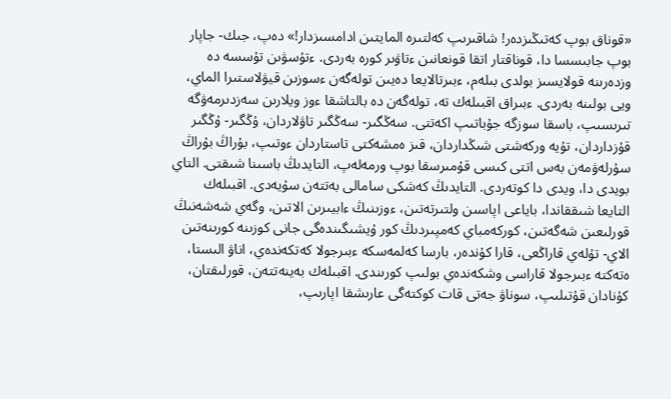«قوناق بوپ كەتىڭىزدەر! شاقىرىپ كەلتىرە المايتىن ادامسىزدار!» دەپ، جىك- جاپار بوپ جابىسسا دا، قوناقتار اتقا قونعانىن ءتاۋىر كورە بەردى. ءتۇسۋىن تۇسسە دە وزدەرىنە قولايسىز بولدى بىلەم، ءبىرتالايعا دەيىن تولەگەن ءسوزىن قيۋلاستىرا الماي، ويى بولىنە بەردى. ءبىراق اقبىلەك تە، تولەگەن دە بالتاشقا ءوز ويلارىن سەزدىرمەۋگە تىرىسىپ، باسقا سوزگە جۇباتىپ اكەتتى. سەڭگىر- سەڭگىر تاۋلاردان، ۇڭگىر- ۇڭگىر قۇزداردان، تۇيە وركەشتى شىڭداردان، قىز ەمشەكتى تاستاردان ءوتىپ، بۇراڭ بۇراڭ سۇرلەۋمەن بەس اتتى كىسى قۇمىرسقا بوپ ورمەلەپ، التايدىڭ باسىنا شىقتى. التاي بويدى دا، ويدى دا كوتەردى. التايدىڭ كەشكى سامالى بەتتەن سۇيەدى. اقبىلەك التايعا شىققاندا، باياعى اپاسىن ولتىرتەتىن، ءوزىنىڭ ءابيىرىن الاتىن، وگەي شەشەنىڭ قورلىعىن شەگەتىن، كوركەمباي كەمپىردىڭ كور ۇيشىگىندەگى جانى كوزىنە كورىنەتىن الاي- تۇلەي قاراڭعى، قارا كۇندەر، بارسا كەلمەسكە ءبىرجولا كەتكەندەي، اناۋ الىستا، ەتەكتە ءبىرجولا قاراسى وشكەندەي بولىپ كورىندى. اقبىلەك بەينەتتەن، قورلىقتان، كۇنادان قۇتىلىپ، سوناۋ جەتى قات كوكتەگى عارىشقا اپارىپ،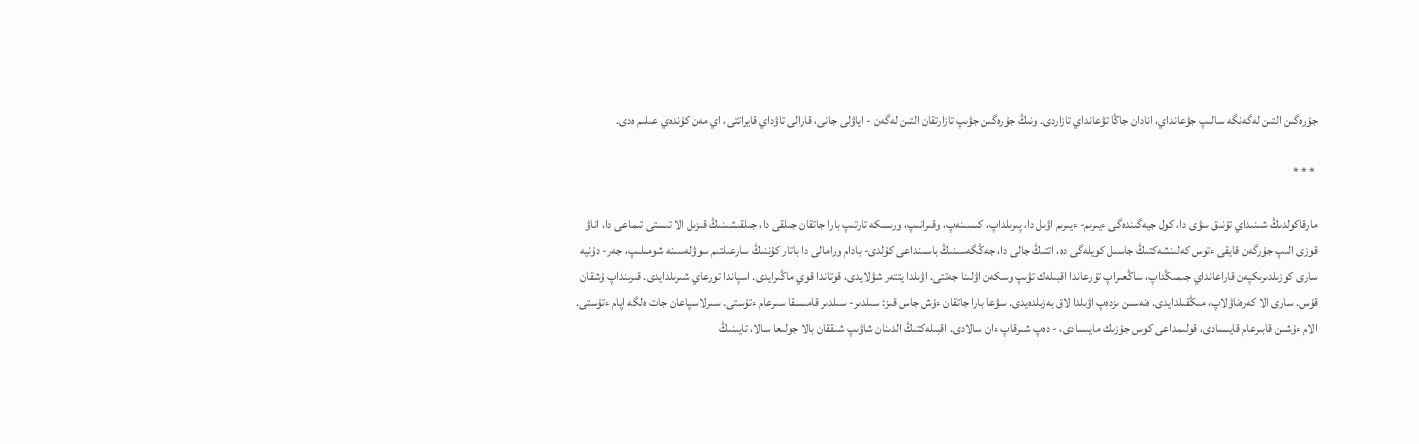جۇرەگىن التىن لەگەنگە سالىپ جۋعانداي، انادان جاڭا تۋعانداي تازاردى. ونىڭ جۇرەگىن جۋىپ تازارتقان التىن لەگەن - اياۋلى جانى، قارالى تاۋداي قايراتتى، اي مەن كۇندەي عىلىم ەدى.

 * * *

مارقاكولدىڭ شىنىداي تۇنىق سۋى دا، كول جيەگىندەگى ءيىرىم- ءيىرىم اۋىل دا، پىرىلداپ، كىسىنەپ، وقىرانىپ، ورىسكە تارتىپ بارا جاتقان جىلقى دا، جىلقىشىنىڭ قىزىل الا تىستى تىماعى دا، اناۋ قوزى الىپ جۇرگەن قايقى ءتوس كەلىنشەكتىڭ جاسىل كويلەگى دە، اتتىڭ جالى دا، جەڭگەسىنىڭ باسىنداعى كۇلدى- بادام ورامالى دا باتار كۇننىڭ سارعىلتىم سوۋلەسىنە شومىلىپ، جەر- دۇنيە سارى كوزىلدىرىكپەن قاراعانداي جىمىڭداپ، ساڭعىراپ تۇرعاندا اقبىلەك تۋىپ وسكەن اۋلىنا جەتتى. اۋىلدا يتتەر شۋلايدى، قوتاندا قوي ماڭىرايدى. اسپاندا تورعاي شىرىلدايدى. قىرىنداپ ۇشقان قۇس. سارى الا كەرەناۋلاپ، مىڭقىلدايدى. ەنەسىن ىزدەپ اۋىلدا لاق بەزىلدەيدى. سۋعا بارا جاتقان ءۇش جاس قىز: سىلدىر- سىلدىر قامىسقا سىرعام ءتۇستى. سىرلاسپاعان جات ەلگە اپام ءتۇستى. الام ءۇشىن قابىرعام قايىسادى، قولىمداعى كوس جۇزىك مايىسادى، - دەپ شىرقاپ ءان سالادى. اقبىلەكتىڭ الدىنان شاۋىپ شىققان بالا جولىعا سالا، تايىنىڭ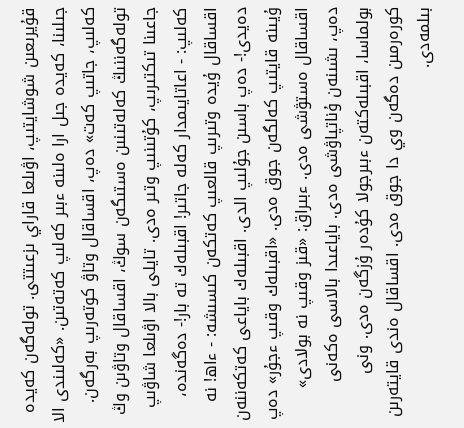قۇيرىعىن شوشايتىپ، اۋىلعا قاراي ىزعىتتى. تولەگەن كەيدە جىلىنا، كەيدە جىل ارا ەلىنە ءبىر كەلىپ كەتەتىن. «كەلىندى الا كەلىپ، جاتىپ كەت» دەپ، اقساقال وتاۋ كوتەرىپ بەرگەن. تولەگەننىڭ كەلەتىنىن ەستىگەن سوڭ، اقساقال وتاۋىن وڭ جاعىنا تىكتىرىپ، كۇتىنىپ وتىر ەدى. تايلى بالا اۋىلعا شاۋىپ كەلىپ: - اعاتايىمدار كەلە جاتىر! اقبىلەك تە بار!- دەگەندە، اقساقال ۇيدە وتىرىپ قالعىپ كەتكەن كىسىشە: - ءاھ! نە دەيدى!- دەپ باسىن جۇلىپ الدى. اقبىلەك باياعى كەتكەننەن ۇيىنە قايتىپ كەلگەن جوق ەدى. «اقبىلەك وقىپ ءجۇر» دەپ اقساقال ەستۋشى ەدى. ءبىراق: «قىز وقىپ نە بولادى» دەپ، ىشىنەن ۇناتپاۋشى ەدى. باياعىدا بالاسى ەكەنى بولماسا، اقبىلەكتەن ءبىرجولا كۇدەر ۇزگەن ەدى. ونى كورەرمىن دەگەن وي دا جوق ەدى. اقساقال ەندى قايتەرىن بىلمەدى.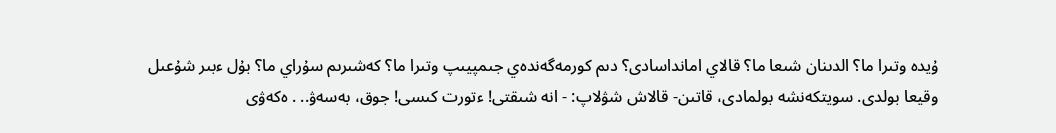ۇيدە وتىرا ما؟ الدىنان شىعا ما؟ قالاي امانداسادى؟ دىم كورمەگەندەي جىمپيىپ وتىرا ما؟ كەشىرىم سۇراي ما؟ بۇل ءبىر شۇعىل وقيعا بولدى. سويتكەنشە بولمادى، قاتىن- قالاش شۋلاپ: - انە شىقتى! ءتورت كىسى! جوق، بەسەۋ.. . ەكەۋى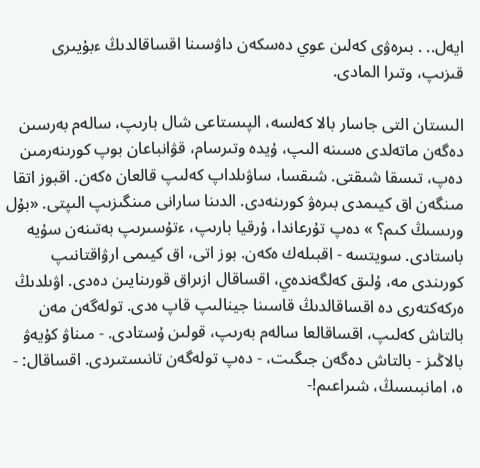ايەل.. . بىرەۋى كەلىن عوي دەسكەن داۋسىنا اقساقالدىڭ ءبۇيىرى قىزىپ، وتىرا المادى.

الىستان التى جاسار بالا كەلسە، الپىستاعى شال بارىپ، سالەم بەرسىن دەگەن ماتەلدى ەسىنە الىپ، ۇيدە وتىرسام، قۋانباعان بوپ كورىنەرمىن دەپ، تىسقا شىقتى. شىقسا، ساۋىلداپ كەلىپ قالعان ەكەن. اقبوز اتقا مىنگەن اق كيىمدى بىرەۋ كورىنەدى. الدىنا سارانى مىنگىزىپ الىپتى. «بۇل ورىسىڭ كىم؟ » دەپ تۇرعاندا، ۇرقيا بارىپ، ءتۇسىرىپ بەتىنەن سۇيە باستادى. سويتسە - اقبىلەك ەكەن. بوز اتى، اق كيىمى ارۋاقتانىپ كورىندى مە، ۇلىق كەلگەندەي، اقساقال ازىراق قورىنايىن دەدى. اۋىلدىڭ ەركەكتەرى دە اقساقالدىڭ قاسىنا جينالىپ قاپ ەدى. تولەگەن مەن بالتاش كەلىپ، اقساقالعا سالەم بەرىپ، قولىن ۇستادى. - مىناۋ كۇيەۋ بالاڭىز - بالتاش دەگەن جىگىت، - دەپ تولەگەن تانىستىردى. اقساقال: - ە، امانبىسىڭ، شىراعىم!-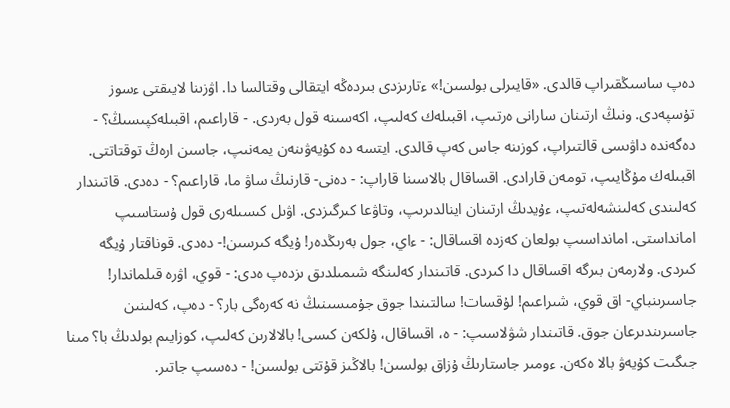دەپ ساسىڭقىراپ قالدى. «قايىرلى بولسىن!» ءتارىزدى بىردەڭە ايتقالى وقتالسا دا. اۋزىنا لايىقتى ءسوز تۇسپەدى. ونىڭ ارتىنان سارانى ەرتىپ، اقبىلەك كەلىپ، اكەسىنە قول بەردى. - قاراعىم، اقبىلەكپىسىڭ؟ - دەگەندە داۋىسى قالتىراپ، كوزىنە جاس كەپ قالدى. ايتسە دە كۇيەۋىنەن يمەنىپ، جاسىن ارەڭ توقتاتتى. اقبىلەك مۇڭايىپ، تومەن قارادى. اقساقال بالاسىنا قاراپ: - دەنى- قارنىڭ ساۋ ما، قاراعىم؟ - دەدى. قاتىندار كەلىندى كەلىنشەلەتىپ، ءۇيدىڭ ارتىنان اينالدىرىپ، وتاۋعا كىرگىزدى. اۋىل كىسىلەرى قول ۇستاسىپ امانداستى. امانداسىپ بولعان كەزدە اقساقال: - ءاي، جول بەرىڭدەر! ۇيگە كىرسىن!- دەدى. قوناقتار ۇيگە كىردى. ولارمەن بىرگە اقساقال دا كىردى. قاتىندار كەلىنگە شىمىلدىق ىزدەپ ەدى: - قوي، اۋرە قىلماندار! جاسىرىنباي- اق قوي، شىراعىم! لۇقسات! سالتىندا جوق جۇمىسىنىڭ نە كەرەگى بار؟ - دەپ، كەلىنىن جاسىرىندىرعان جوق. قاتىندار شۋلاسىپ: - ە، اقساقال، ۇلكەن كىسى! بالالارىن كەلىپ، كوزايىم بولدىڭ با؟ مىنا جىگىت كۇيەۋ بالا ەكەن. ءومىر جاستارىڭ ۇزاق بولسىن! بالاڭىز قۇتتى بولسىن! - دەسىپ جاتىر.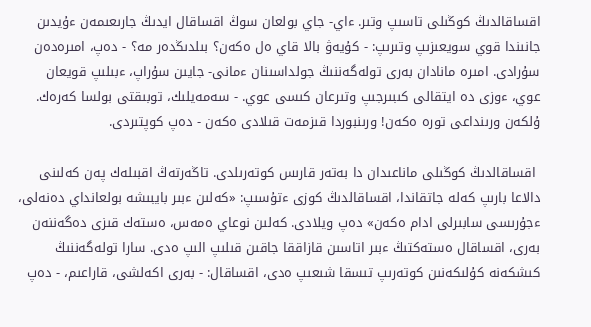اقساقالدىڭ كوڭىلى تاسىپ وتىر. ءاي- جاي بولعان سوڭ اقساقال ايدىڭ جارىعىمەن ءۇيدىن جانىندا قوي سويعىزىپ وتىرىپ: - كۇيەۋ بالا قاي ەل ەكەن؟ بىلدىڭدەر مە؟ - دەپ، امىرەدەن سۇرادى. امىرە مانادان بەرى تولەگەننىڭ جولداسىنان ءمانى- جايىن سۇراپ، ءبىلىپ قويعان عوي، ءوزى دە ايتقالى كىبىرجىپ وتىرعان كىسى عوي. - سەمەيلىك، توبىقتى بولسا كەرەك. ۇلكەن ورىنداعى تورە ەكەن! ورىنبوردا قىزمەت قىلادى ەكەن - دەپ كوپتىردى.

 اقساقالدىڭ كوڭىلى ماناعىدان دا بەتەر قارىس كوتەرىلدى. تاڭەرتەڭ اقبىلەك پەن كەلىنى دالاعا بارىپ كەلە جاتقاندا، اقساقالدىڭ كوزى ءتۇسىپ: «كەلىن ءبىر بايبىشە بولعانداي دەنەلى، ءجۇرىسى سابىرلى ادام ەكەن» دەپ ويلادى. كەلىن نوعاي ەمەس، ەستەك قىزى دەگەننەن بەرى، اقساقال ەستەكتىڭ ءبىر اتاسىن قازاققا جاقىن قىلىپ الىپ ەدى. سارا تولەگەننىڭ كىشكەنە كۇلىكەنىن كوتەرىپ تىسقا شىعىپ ەدى، اقساقال: - بەرى اكەلشى، قاراعىم، - دەپ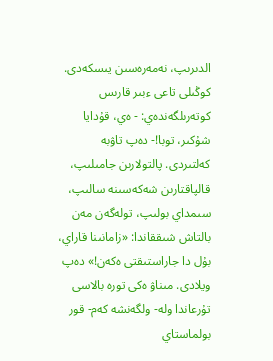الدىرىپ، نەمەرەسىن يىسكەدى. كوڭىلى تاعى ءبىر قارىس كوتەرىلگەندەي: - ەي، قۇدايا شۇكىر، توبا!- دەپ تاۋبە كەلتىردى. پالتولارىن جامىلىپ، قالپاقتارىن شەكەسىنە سالىپ، سىمداي بولىپ، تولەگەن مەن بالتاش شىققاندا: «زامانىنا قاراي، بۇل دا جاراستىقتى ەكەن!» دەپ ويلادى. مىناۋ ەكى تورە بالاسى تۇرعاندا ولە- ولگەنشە كەم- قور بولماستاي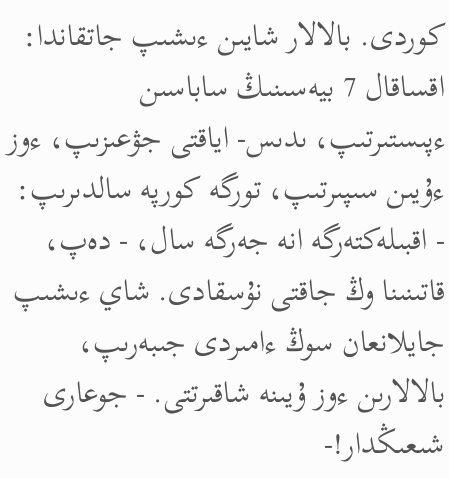كوردى. بالالار شايىن ءىشىپ جاتقاندا: اقساقال 7 بيەسىنىڭ ساباسىن ءپىستىرتىپ، ىدىس- اياقتى جۋعىزىپ، ءوز ءۇيىن سىپىرتىپ، تورگە كورپە سالدىرىپ: - اقبىلەكتەرگە انە جەرگە سال، - دەپ، قاتىنىنا وڭ جاقتى نۇسقادى. شاي ءىشىپ جايلانعان سوڭ ءامىردى جىبەرىپ، بالالارىن ءوز ۇيىنە شاقىرتتى. - جوعارى شىعىڭدار!-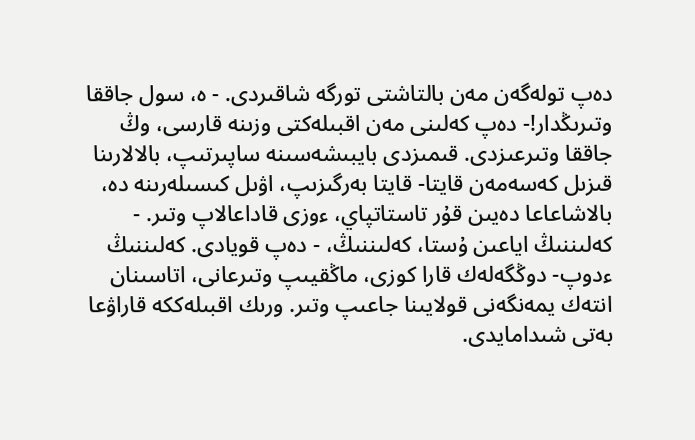دەپ تولەگەن مەن بالتاشتى تورگە شاقىردى. - ە، سول جاققا وتىرىڭدار!- دەپ كەلىنى مەن اقبىلەكتى وزىنە قارسى، وڭ جاققا وتىرعىزدى. قىمىزدى بايبىشەسىنە ساپىرتىپ، بالالارىنا قىزىل كەسەمەن قايتا- قايتا بەرگىزىپ، اۋىل كىسىلەرىنە دە، بالاشاعاعا دەيىن قۇر تاستاتپاي، ءوزى قاداعالاپ وتىر. - كەلىننىڭ اياعىن ۇستا، كەلىننىڭ، - دەپ قويادى. كەلىننىڭ ءدوپ- دوڭگەلەك قارا كوزى، ماڭقيىپ وتىرعانى، اتاسىنان انتەك يمەنگەنى قولايىنا جاعىپ وتىر. ورىك اقبىلەككە قاراۋعا بەتى شىدامايدى.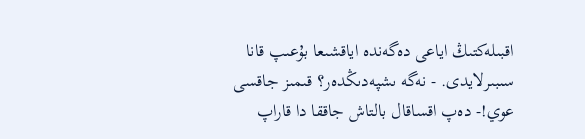اقبىلەكتىڭ اياعى دەگەندە اياقشىعا بۇعىپ قانا سىبىرلايدى. - نەگە ىشپەدىڭدەر؟ قىمىز جاقسى عوي!- دەپ اقساقال بالتاش جاققا دا قاراپ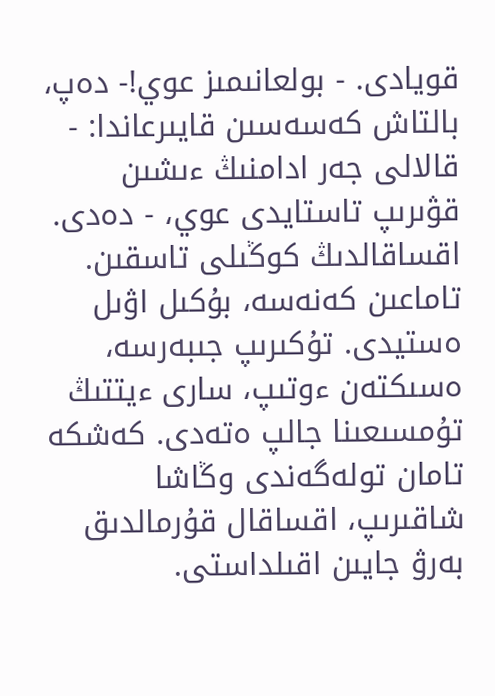قويادى. - بولعانىمىز عوي!- دەپ، بالتاش كەسەسىن قايىرعاندا: - قالالى جەر ادامنىڭ ءىشىن قۋىرىپ تاستايدى عوي، - دەدى. اقساقالدىڭ كوڭىلى تاسقىن. تاماعىن كەنەسە، بۇكىل اۋىل ەستيدى. تۇكىرىپ جىبەرسە، ەسىكتەن ءوتىپ، سارى ءيتتىڭ تۇمسىعىنا جالپ ەتەدى. كەشكە تامان تولەگەندى وڭاشا شاقىرىپ، اقساقال قۇرمالدىق بەرۋ جايىن اقىلداستى.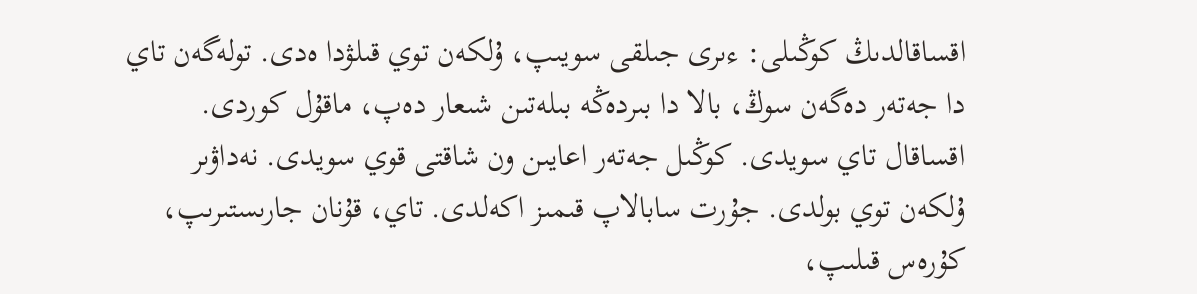اقساقالدىڭ كوڭىلى: ءىرى جىلقى سويىپ، ۇلكەن توي قىلۋدا ەدى. تولەگەن تاي دا جەتەر دەگەن سوڭ، بالا دا بىردەڭە بىلەتىن شىعار دەپ، ماقۇل كوردى. اقساقال تاي سويدى. كوڭىل جەتەر اعايىن ون شاقتى قوي سويدى. نەداۋىر ۇلكەن توي بولدى. جۇرت سابالاپ قىمىز اكەلدى. تاي، قۇنان جارىستىرىپ، كۇرەس قىلىپ،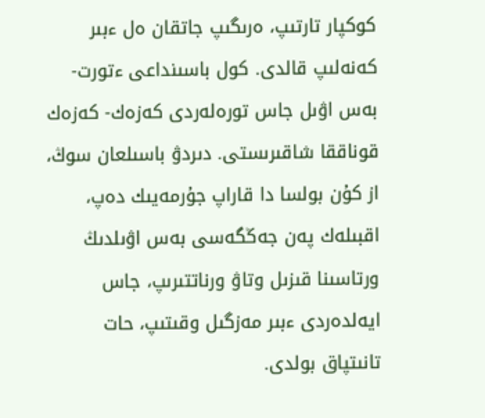كوكپار تارتىپ، ەرىگىپ جاتقان ەل ءبىر كەنەلىپ قالدى. كول باسىنداعى ءتورت- بەس اۋىل جاس تورەلەردى كەزەك- كەزەك قوناققا شاقىرىستى. دىردۋ باسىلعان سوڭ، از كۇن بولسا دا قاراپ جۇرمەيىك دەپ، اقبىلەك پەن جەڭگەسى بەس اۋىلدىڭ ورتاسىنا قىزىل وتاۋ ورناتتىرىپ، جاس ايەلدەردى ءبىر مەزگىل وقىتىپ، حات تانىتپاق بولدى.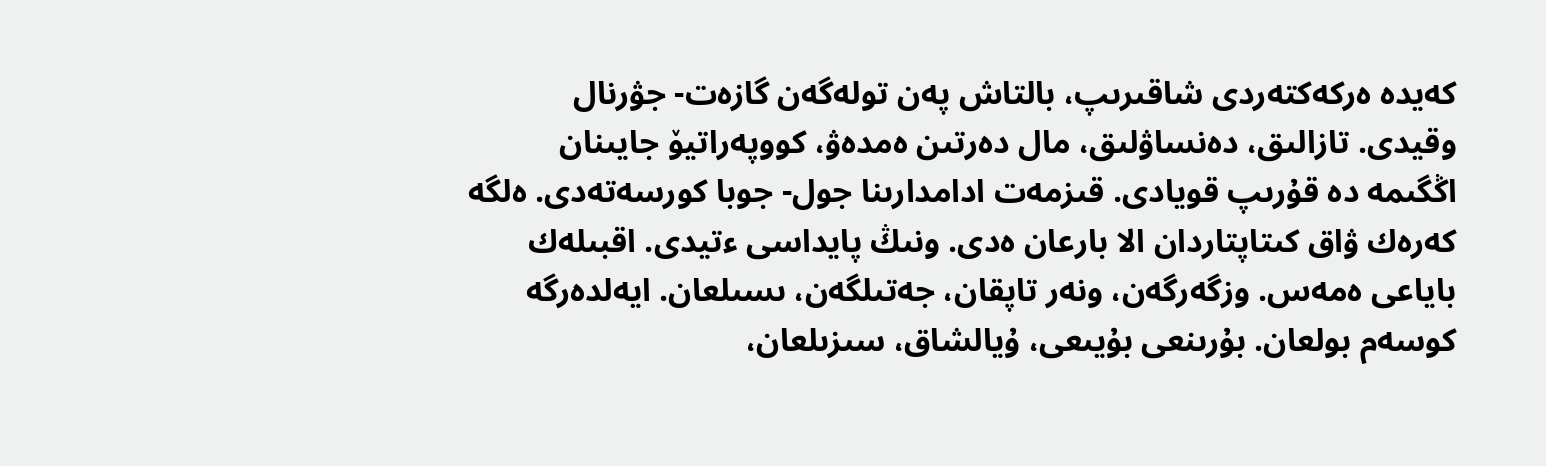كەيدە ەركەكتەردى شاقىرىپ، بالتاش پەن تولەگەن گازەت- جۋرنال وقيدى. تازالىق، دەنساۋلىق، مال دەرتىن ەمدەۋ، كووپەراتيۆ جايىنان اڭگىمە دە قۇرىپ قويادى. قىزمەت ادامدارىنا جول- جوبا كورسەتەدى. ەلگە كەرەك ۋاق كىتاپتاردان الا بارعان ەدى. ونىڭ پايداسى ءتيدى. اقبىلەك باياعى ەمەس. وزگەرگەن، ونەر تاپقان، جەتىلگەن، ىسىلعان. ايەلدەرگە كوسەم بولعان. بۇرىنعى بۇيىعى، ۇيالشاق، سىزىلعان،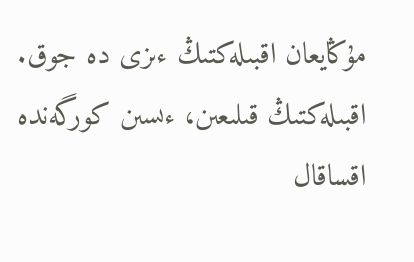مۇڭايعان اقبىلەكتىڭ ءىزى دە جوق. اقبىلەكتىڭ قىلىعىن، ءىسىن كورگەندە اقساقال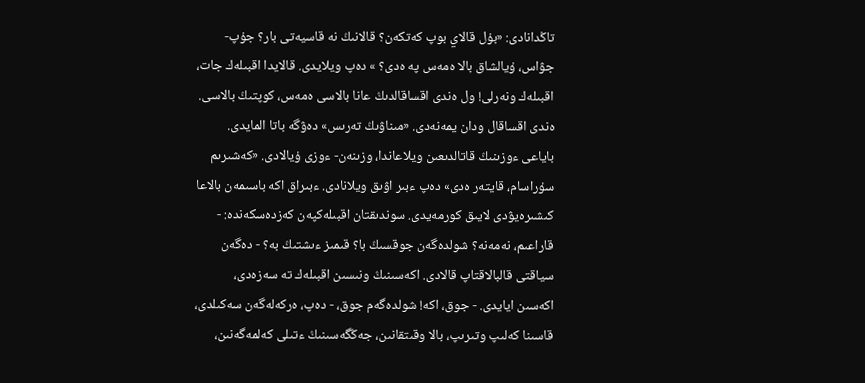تاڭدانادى: «بۇل قالاي بوپ كەتكەن؟ قالانىڭ نە قاسيەتى بار؟ جۇپ- جۋاس، ۇيالشاق بالا ەمەس پە ەدى؟ » دەپ ويلايدى. قالايدا اقبىلەك جات، اقبىلەك ونەرلى! ول ەندى اقساقالدىڭ عانا بالاسى ەمەس، كوپتىڭ بالاسى. ەندى اقساقال ودان يمەنەدى. «مىناۋىڭ تەرىس» دەۋگە باتا المايدى. باياعى ءوزىنىڭ قاتالدىعىن ويلاعاندا، وزىنەن- ءوزى ۇيالادى. «كەشىرىم سۇراسام، قايتەر ەدى» دەپ ءبىر اۋىق ويلانادى. ءبىراق اكە باسىمەن بالاعا كىشىرەيۋدى لايىق كورمەيدى. سوندىقتان اقبىلەكپەن كەزدەسكەندە: - قاراعىم، نەمەنە؟ شولدەگەن جوقسىڭ با؟ قىمىز ءىشتىڭ بە؟ - دەگەن سياقتى قالبالاقتاپ قالادى. اكەسىنىڭ ونىسىن اقبىلەك تە سەزەدى، اكەسىن ايايدى. - جوق، اكە! شولدەگەم جوق، - دەپ، ەركەلەگەن سەكىلدى، قاسىنا كەلىپ وتىرىپ، بالا وقىتقانىن، جەڭگەسىنىڭ ءتىلى كەلمەگەنىن،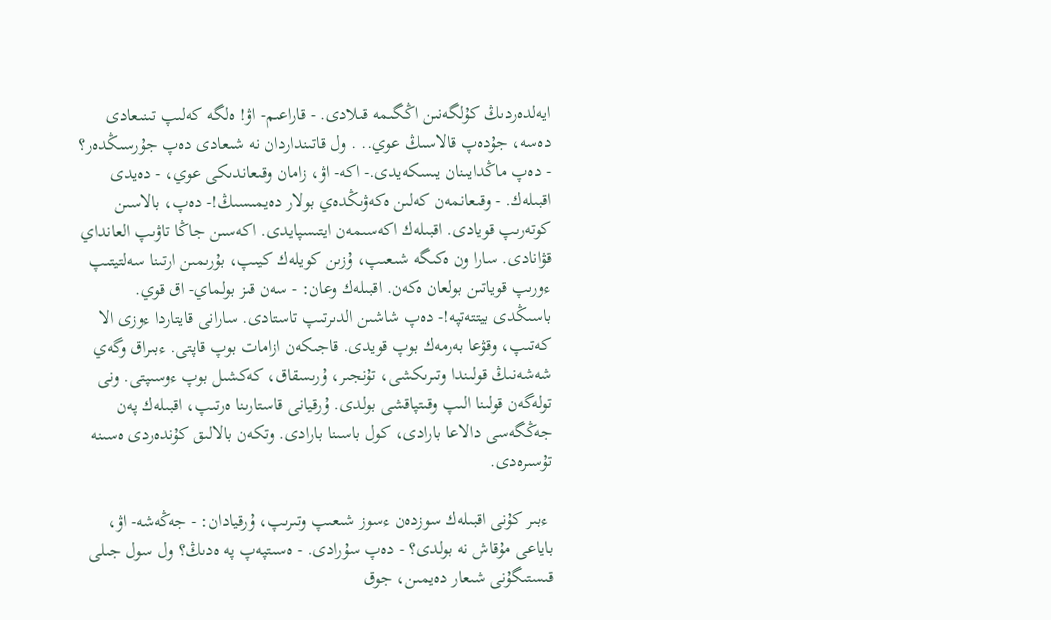ايەلدەردىڭ كۇلگەنىن اڭگىمە قىلادى. - قاراعىم- اۋ! ەلگە كەلىپ تىنىعادى دەسە، جۇدەپ قالاسىڭ عوي.. . ول قاتىنداردان نە شىعادى دەپ جۇرسىڭدەر؟ - دەپ ماڭدايىنان يىسكەيدى.- اكە- اۋ، زامان وقىعاندىكى عوي، - دەيدى اقبىلەك. - وقىعانمەن كەلىن ەكەۋىڭدەي بولار دەيمىسىڭ!- دەپ، بالاسىن كوتەرىپ قويادى. اقبىلەك اكەسىمەن ايتىسپايدى. اكەسىن جاڭا تاۋىپ العانداي قۋانادى. سارا ون ەكىگە شىعىپ، ۇزىن كويلەك كيىپ، بۇرىمىن ارتىنا سەلتيتىپ ءورىپ قوياتىن بولعان ەكەن. اقبىلەك وعان: - سەن قىز بولماي- اق قوي. باسىڭدى بيتتەتپە!- دەپ شاشىن الدىرتىپ تاستادى. سارانى قايتاردا ءوزى الا كەتىپ، وقۋعا بەرمەك بوپ قويدى. قاجىكەن ازامات بوپ قاپتى. ءبىراق وگەي شەشەنىڭ قولىندا وتىرىكشى، تۇنجىر، ۇرىسقاق، كەكشىل بوپ ءوسىپتى. ونى تولەگەن قولىنا الىپ وقىتپاقشى بولدى. ۇرقيانى قاستارىنا ەرتىپ، اقبىلەك پەن جەڭگەسى دالاعا بارادى، كول باسىنا بارادى. وتكەن بالالىق كۇندەردى ەسىنە تۇسىرەدى.

 ءبىر كۇنى اقبىلەك سوزدەن ءسوز شىعىپ وتىرىپ، ۇرقيادان: - جەڭەشە- اۋ، باياعى مۇقاش نە بولدى؟ - دەپ سۇرادى. - ەسىتپەپ پە ەدىڭ؟ ول سول جىلى قىستىگۇنى شىعار دەيمىن، جوق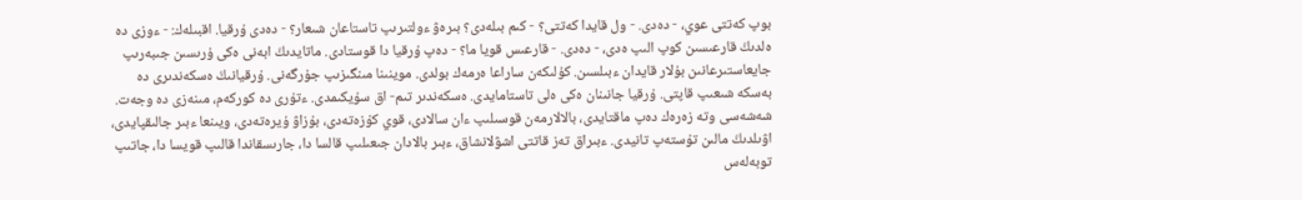بوپ كەتتى عوي، - دەدى. - ول قايدا كەتتى؟ - كىم بىلەدى؟ بىرەۋ ءولتىرىپ تاستاعان شىعار؟ - دەدى ۇرقيا. اقبىلەك: - ءوزى دە ەلدىڭ قارعىسىن كوپ الىپ ەدى، - دەدى. - قارعىس قويا ما؟ - دەپ ۇرقيا دا قوستادى. ماتايدىڭ ابەنى ەكى ۇرىسىن جىبەرىپ جايعاستىرعانىن بۇلار قايدان ءبىلسىن. كۇلىكەن ساراعا ەرمەك بولدى. موينىنا مىنگىزىپ جۇرگەنى. ۇرقيانىڭ ەسكەندىرى دە بەسكە شىعىپ قاپتى. ۇرقيا جانىنان ەكى ەلى تاستامايدى. ەسكەندىر تىم- اق سۇيكىمدى. ءتۇرى دە كوركەم، مىنەزى دە وجەت. شەشەسى وتە زەرەك دەپ ماقتايدى، بالالارمەن قوسىلىپ ءان سالادى، قوي كۇزەتەدى، بۇزاۋ ۇيرەتەدى، ويىنعا ءبىر جالىقپايدى، اۋىلدىڭ مالىن تۇستەپ تانيدى. ءبىراق تەز قاتتى اشۋلانشاق، ءبىر بالادان جىعىلىپ قالسا دا، جارىسقاندا قالىپ قويسا دا، جاتىپ توبەلەس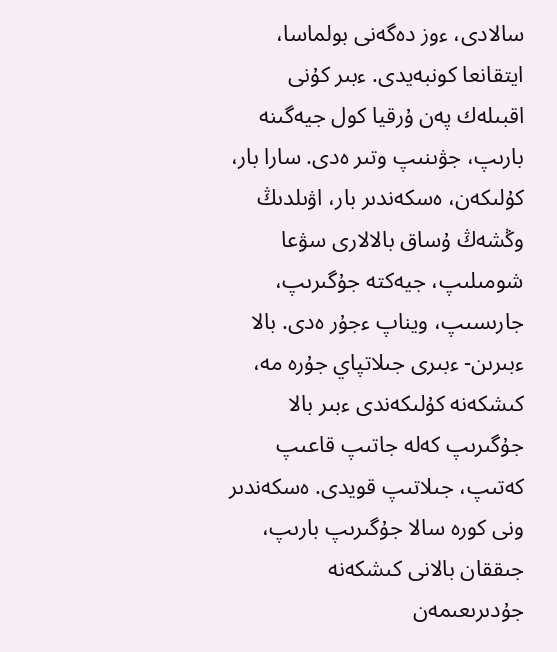سالادى، ءوز دەگەنى بولماسا، ايتقانعا كونبەيدى. ءبىر كۇنى اقبىلەك پەن ۇرقيا كول جيەگىنە بارىپ، جۋىنىپ وتىر ەدى. سارا بار، كۇلىكەن، ەسكەندىر بار، اۋىلدىڭ وڭشەڭ ۇساق بالالارى سۋعا شومىلىپ، جيەكتە جۇگىرىپ، جارىسىپ، ويناپ ءجۇر ەدى. بالا ءبىرىن- ءبىرى جىلاتپاي جۇرە مە، كىشكەنە كۇلىكەندى ءبىر بالا جۇگىرىپ كەلە جاتىپ قاعىپ كەتىپ، جىلاتىپ قويدى. ەسكەندىر ونى كورە سالا جۇگىرىپ بارىپ، جىققان بالانى كىشكەنە جۇدىرىعىمەن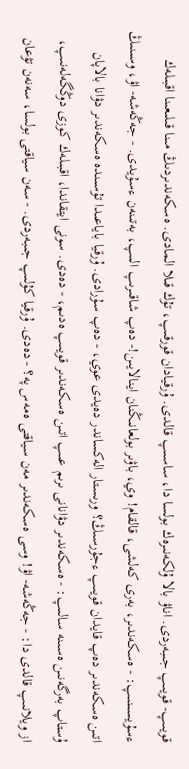قويىپ- قويىپ جىبەردى. اناۋ بالا ۇلكەنىرەك بولسا دا، ساسىپ قالدى. ۇرقيادان قورقىپ، تۇك قىلا المادى. ەسكەندىردىڭ مىنا قىلىعىنا اقبىلەك ءسۇيسىنىپ: - ەسكەندىر، بەرى كەلشى، قالقام! وي، باۋىر بولعانىڭنان اينالايىن!- دەپ شاقىرىپ الىپ، بەتىنەن ءسۇيدى. - جەڭەشە- اۋ، وسىنىڭ اتىن ەسكەندىر دەپ قايدان قويىپ ءجۇرسىڭ؟ ورىستار الەكساندر دەيدى عوي، - دەپ سۇرادى. ۇرقيا باياعىدا تۇسىندە ەسكەندىر دۋانا بالاپان ۇستاپ بەرگەنىن ەسىنە سالىپ: - ەسكەندىر دۋانانى ىرىم عىپ اتىن ەسكەندىر قويىپ ەدىم، - دەدى. سونى ايتقاندا، اقبىلەك كوزى دوڭگەلەنىپ، از ويلانىپ قالدى دا: - جەڭەشە- اۋ! وسى ەسكەندىر مەن سياقتى ەمەس پە؟ - دەدى. ۇرقيا كۇلىپ جىبەردى. - سەن سياقتى بولسا، سەنەن تۋعان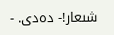شىعار!- دەدى. -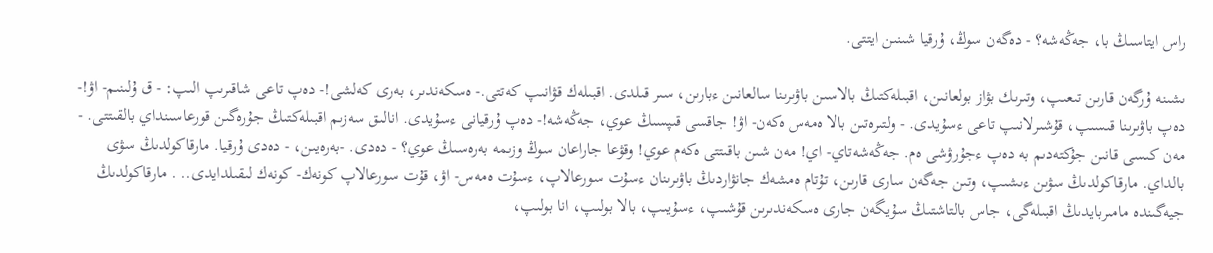راس ايتاسىڭ با، جەڭەشە؟ - دەگەن سوڭ، ۇرقيا شىنىن ايتتى.

ىشىنە ۇرگەن قارىن تىعىپ، وتىرىك بۋاز بولعانىن، اقبىلەكتىڭ بالاسىن باۋىرىنا سالعانىن ءبارىن، سىر قىلدى. اقبىلەك قۋانىپ كەتتى.- ەسكەندىر، بەرى كەلشى!- دەپ تاعى شاقىرىپ الىپ: - ق ۇلىنىم- اۋ!- دەپ باۋىرىنا قىسىپ، قۇشىرلانىپ تاعى ءسۇيدى. - ولتىرەتىن بالا ەمەس ەكەن- اۋ! جاقسى قىپسىڭ عوي، جەڭەشە!- دەپ ۇرقيانى ءسۇيدى. انالىق سەزىم اقبىلەكتىڭ جۇرەگىن قورعاسىنداي بالقىتتى. - مەن كىسى قانىن جۇكتەدىم بە دەپ ءجۇرۋشى ەم. جەڭەشەتاي- اي! مەن شىن باقىتتى ەكەم عوي! وقۋعا جاراعان سوڭ وزىمە بەرەسىڭ عوي؟ - دەدى. -بەرەيىن، - دەدى ۇرقيا. مارقاكولدىڭ سۋى بالداي. مارقاكولدىڭ سۋىن ءىشىپ، وتىن جەگەن سارى قارىن، تۇتام ەمشەك جانۋاردىڭ باۋىرىنان ءسۇت سورعالاپ، ءسۇت ەمەس- اۋ، قۇت سورعالاپ كونەك- كونەك لىقىلدايدى.. . مارقاكولدىڭ جيەگىندە مامىربايدىڭ اقبىلەگى، جاس بالتاشتىڭ سۇيگەن جارى ەسكەندىرىن قۇشىپ، ءسۇيىپ، بالا بولىپ، انا بولىپ،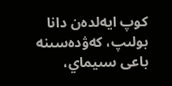كوپ ايەلدەن دانا بولىپ، كەۋدەسىنە باعى سىيماي،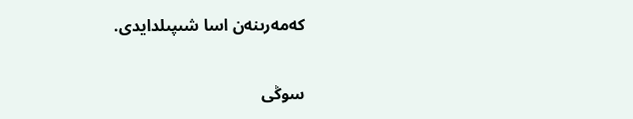كەمەرىنەن اسا شىپىلدايدى.

سوڭى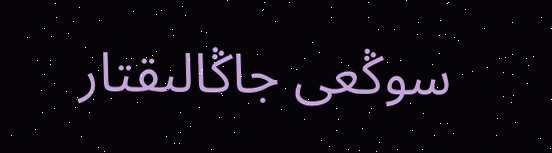سوڭعى جاڭالىقتار